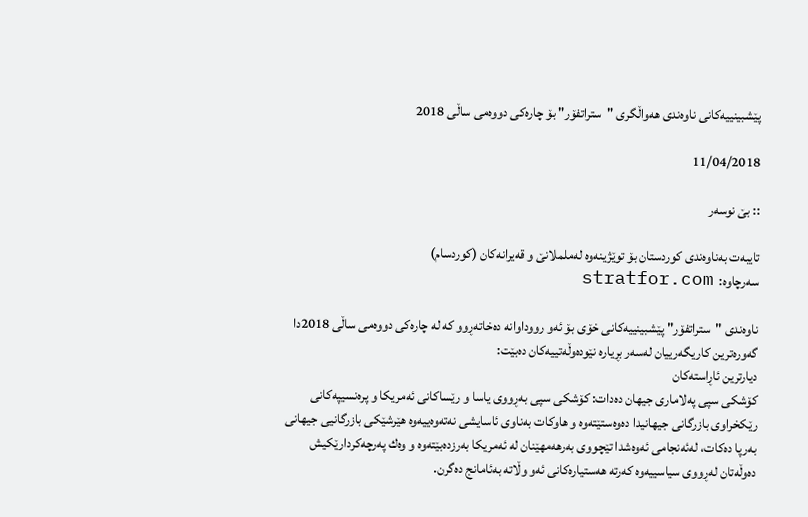پێشبینییه‌كانى ناوه‌ندى هه‌واڵگری "ستراتفۆر" بۆ چاره‌كى دووه‌مى ساڵى 2018

11/04/2018

:: بێ نوسەر

تایبه‌ت به‌ناوه‌ندی كوردستان بۆ توێژینه‌وه‌ له‌ململانێ و قه‌یرانه‌كان (كوردسام)
سه‌رچاوه‌:  stratfor.com

ناوه‌ندى "ستراتفۆر" پێشبینییه‌كانى خۆى بۆ ئه‌و رووداوانه‌ ده‌خاته‌ڕوو كه‌ له‌ چاره‌كى دووه‌مى ساڵى 2018دا گه‌وره‌ترین كاریگه‌رییان له‌سه‌ر بڕیاره‌ نێوده‌وڵه‌تییه‌كان ده‌بێت:
دیارترین ئاڕاسته‌كان
كۆشكى سپى په‌لامارى جیهان ده‌دات: كۆشكى سپى به‌ڕووى یاسا و رێساكانى ئه‌مریكا و پره‌نسیپه‌كانى رێكخراوى بازرگانى جیهانیدا ده‌وه‌ستێته‌وه‌ و هاوكات به‌ناوى ئاسایشى نه‌ته‌وه‌ییه‌وه‌ هێرشێكى بازرگانیى جیهانى به‌رپا ده‌كات، له‌ئه‌نجامى ئه‌وه‌شدا تێچووى به‌رهه‌مهێنان له‌ ئه‌مریكا به‌رزده‌بێته‌وه‌ و وه‌ك په‌رچه‌كردارێكیش ده‌وڵه‌تان له‌ڕووى سیاسییه‌وه‌ كه‌رته‌ هه‌ستیاره‌كانى ئه‌و وڵاته‌ به‌ئامانج ده‌گرن.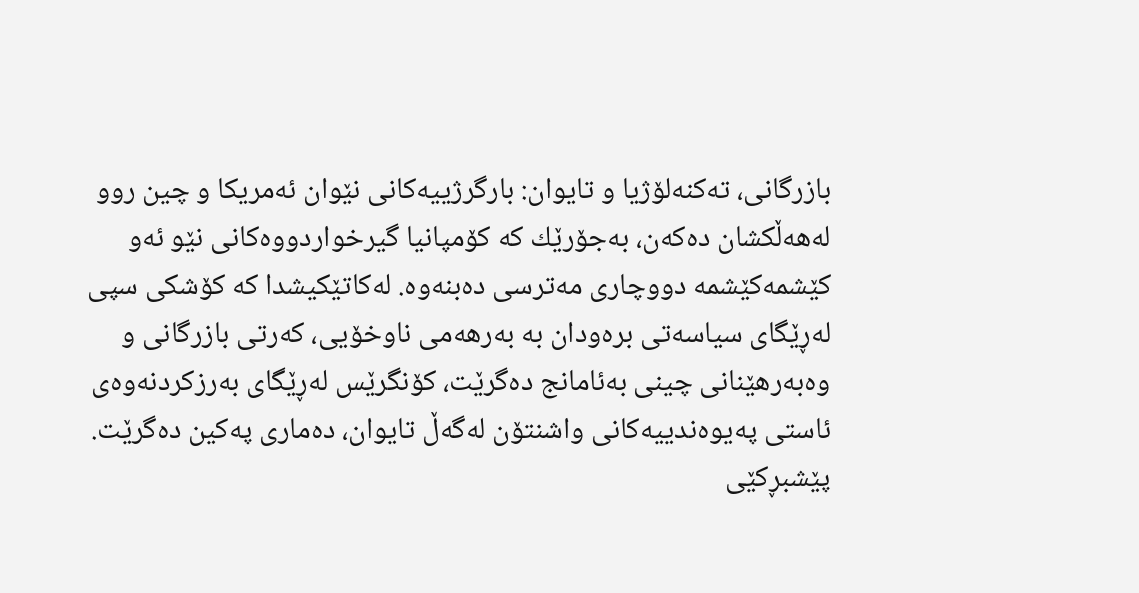بازرگانى، ته‌كنه‌لۆژیا و تایوان: بارگرژییه‌كانى نێوان ئه‌مریكا و چین روو له‌هه‌ڵكشان ده‌كه‌ن، به‌جۆرێك كه‌ كۆمپانیا گیرخواردووه‌كانى نێو ئه‌و كێشمه‌كێشمه‌ دووچارى مه‌ترسى ده‌بنه‌وه‌. له‌كاتێكیشدا كه‌ كۆشكى سپى له‌ڕێگاى سیاسه‌تى بره‌ودان به‌ به‌رهه‌مى ناوخۆیى، كه‌رتى بازرگانى و وه‌به‌رهێنانى چینى به‌ئامانج ده‌گرێت، كۆنگرێس له‌ڕێگاى به‌رزكردنه‌وه‌ى ئاستى په‌یوه‌ندییه‌كانى واشنتۆن له‌گه‌ڵ تایوان، ده‌مارى په‌كین ده‌گرێت.
پێشبڕكێى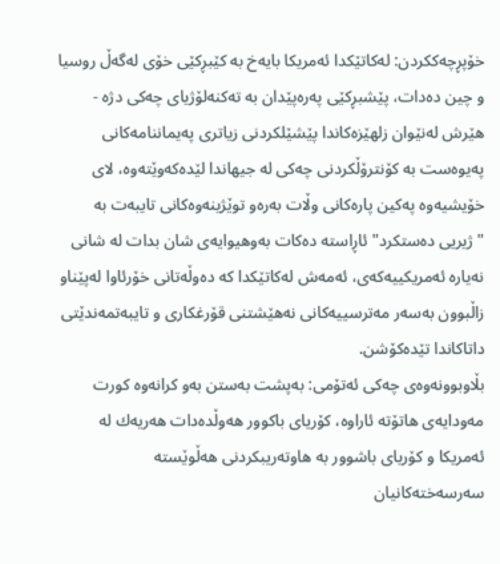خۆپڕچه‌ككردن: له‌كاتێكدا ئه‌مریكا بایه‌خ به‌ كێبڕكێى خۆى له‌گه‌ڵ روسیا و چین ده‌دات، پێشبڕكێى په‌ره‌پێدان به‌ ته‌كنه‌لۆژیاى چه‌كى دژه‌ - هێرش له‌نێوان زلهێزه‌كاندا پێشێلكردنى زیاترى په‌یماننامه‌كانى په‌یوه‌ست به‌ كۆنترۆڵكردنى چه‌كى له‌ جیهاندا لێده‌كه‌وێته‌وه‌، لاى خۆیشیه‌وه‌ په‌كین پاره‌كانى وڵات به‌ره‌و توێژینه‌وه‌كانى تایبه‌ت به‌ "ژیریى ده‌ستكرد" ئاڕاسته‌ ده‌كات به‌وهیوایه‌ى شان بدات له‌ شانى نه‌یاره‌ ئه‌مریكییه‌كه‌ى، ئه‌مه‌ش له‌كاتێكدا كه‌ ده‌وڵه‌تانى خۆرئاوا له‌پێناو زاڵبوون به‌سه‌ر مه‌ترسییه‌كانى نه‌هێشتنى قۆرغكارى و تایبه‌تمه‌ندێتى داتاكاندا تێده‌كۆشن.
بڵاوبوونه‌وه‌ى چه‌كى ئه‌تۆمى: به‌پشت به‌ستن به‌و كرانه‌وه‌ كورت مه‌ودایه‌ى هاتۆته‌ ئاراوه‌، كۆریاى باكوور هه‌وڵده‌دات هه‌ریه‌ك له‌ ئه‌مریكا و كۆریاى باشوور به‌ هاوته‌ریبكردنى هه‌ڵوێسته‌ سه‌رسه‌خته‌كانیان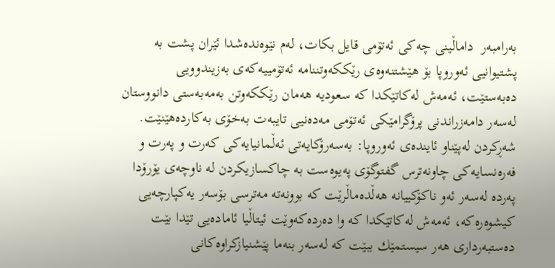به‌رامبه‌ر  داماڵینى چه‌كى ئه‌تۆمى قایل بكات، له‌م نێوه‌نده‌شدا ئێران پشت به‌ پشتیوانیى ئه‌وروپا بۆ هێشتنه‌وه‌ى رێككه‌وتننامه‌ ئه‌تۆمییه‌كه‌ى به‌زیندوویى ده‌به‌ستێت، ئه‌مه‌ش له‌كاتێكدا كه‌ سعودیه‌ هه‌مان رێككه‌وتن به‌مه‌به‌ستى دانووستان له‌سه‌ر دامه‌زراندنى پرۆگرامێكى ئه‌تۆمى مه‌ده‌نیى تایبه‌ت به‌خۆى به‌كارده‌هێنێت.
شه‌ڕكردن له‌پێناو ئاینده‌ى ئه‌وروپا: به‌سه‌رۆكایه‌تى ئه‌ڵمانیایه‌كى كه‌رت و په‌رت و فه‌ره‌نسایه‌كى چاونه‌ترس گفتوگۆى په‌یوه‌ست به‌ چاكسازیكردن له‌ ناوچه‌ى یۆرۆدا په‌رده‌ له‌سه‌ر ئه‌و ناكۆكییانه‌ هه‌ڵده‌ماڵرێت كه‌ بوونه‌ته‌ مه‌ترسى بۆسه‌ر یه‌كپارچه‌یى كیشوه‌ره‌كه‌، ئه‌مه‌ش له‌كاتێكدا كه‌ وا ده‌رده‌كه‌وێت ئیتاڵیا ئاماده‌یى تێدا بێت ده‌ستبه‌ردارى هه‌ر سیستمێك ببێت كه‌ له‌سه‌ر بنه‌ما پێشنیازكراوه‌كانى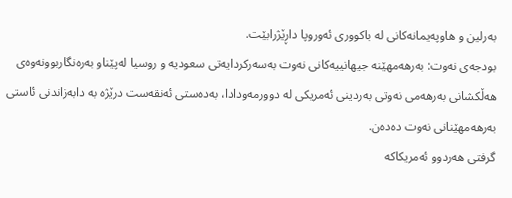به‌رلین و هاوپه‌یمانه‌كانى له‌ باكوورى ئه‌وروپا داڕێژرابێت.
بودجه‌ى نه‌وت: به‌رهه‌مهێنه‌ جیهانییه‌كانى نه‌وت به‌سه‌ركردایه‌تى سعودیه‌ و روسیا له‌پێناو به‌ره‌نگاربوونه‌وه‌ى هه‌ڵكشانى به‌رهه‌مى نه‌وتى به‌ردینى ئه‌مریكى له‌ دوورمه‌ودادا، به‌ده‌ستى ئه‌نقه‌ست درێژه‌ به‌ دابه‌زاندنى ئاستى به‌رهه‌مهێنانى نه‌وت ده‌ده‌ن.
گرفتى هه‌ردوو ئه‌مریكاكه‌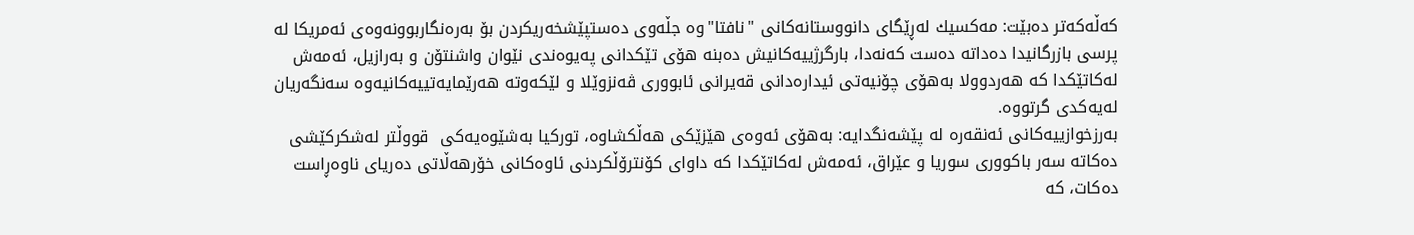كه‌ڵه‌كه‌تر ده‌بێت: مه‌كسیك له‌ڕێگاى دانووستانه‌كانى "نافتا"وه‌ جڵه‌وى ده‌ستپێشخه‌ریكردن بۆ به‌ره‌نگاربوونه‌وه‌ى ئه‌مریكا له‌ پرسى بازرگانیدا ده‌داته‌ ده‌ست كه‌نه‌دا، بارگرژییه‌كانیش ده‌بنه‌ هۆى تێكدانى په‌یوه‌ندى نێوان واشنتۆن و به‌رازیل، ئه‌مه‌ش له‌كاتێكدا كه‌ هه‌ردوولا به‌هۆى چۆنیه‌تى ئیداره‌دانى قه‌یرانى ئابوورى ڤه‌نزوێلا و لێكه‌وته‌ هه‌رێمایه‌تییه‌كانیه‌وه‌ سه‌نگه‌ریان له‌یه‌كدى گرتووه‌.
به‌رزخوازییه‌كانى ئه‌نقه‌ره‌ له‌ پێشه‌نگدایه‌: به‌هۆى ئه‌وه‌ى هێزێكى هه‌ڵكشاوه‌، توركیا به‌شێوه‌یه‌كى  قووڵتر له‌شكركێشى ده‌كاته‌ سه‌ر باكوورى سوریا و عێراق، ئه‌مه‌ش له‌كاتێكدا كه‌ داواى كۆنترۆڵكردنى ئاوه‌كانى خۆرهه‌ڵاتى ده‌ریاى ناوه‌ڕاست ده‌كات، كه‌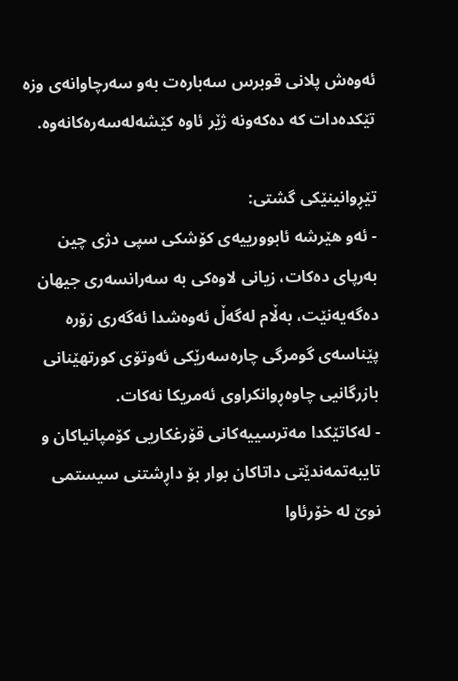ئه‌وه‌ش پلانى قوبرس سه‌باره‌ت به‌و سه‌رچاوانه‌ى وزه‌ تێكده‌دات كه‌ ده‌كه‌ونه‌ ژێر ئاوه‌ كێشه‌له‌سه‌ره‌كانه‌وه‌.

تێڕوانینێكى گشتى:
- ئه‌و هێرشه‌ ئابوورییه‌ى كۆشكى سپى دژى چین به‌رپاى ده‌كات، زیانى لاوه‌كى به‌ سه‌رانسه‌رى جیهان ده‌گه‌یه‌نێت، به‌ڵام له‌گه‌ڵ ئه‌وه‌شدا ئه‌گه‌رى زۆره‌ پێناسه‌ى گومرگى چاره‌سه‌رێكى ئه‌وتۆى كورتهێنانى بازرگانیى چاوه‌ڕوانكراوى ئه‌مریكا نه‌كات.
- له‌كاتێكدا مه‌ترسییه‌كانى قۆرغكاریى كۆمپانیاكان و تایبه‌تمه‌ندێتى داتاكان بوار بۆ داڕشتنى سیستمى نوێ له‌ خۆرئاوا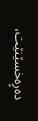ده‌ڕه‌خسێنێت،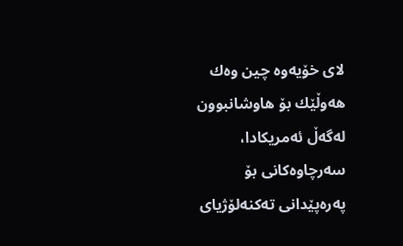لاى خۆیه‌وه‌ چین وه‌ك هه‌وڵێك بۆ هاوشانبوون له‌گه‌ڵ ئه‌مریكادا، سه‌رچاوه‌كانى بۆ په‌ره‌پێدانى ته‌كنه‌لۆژیاى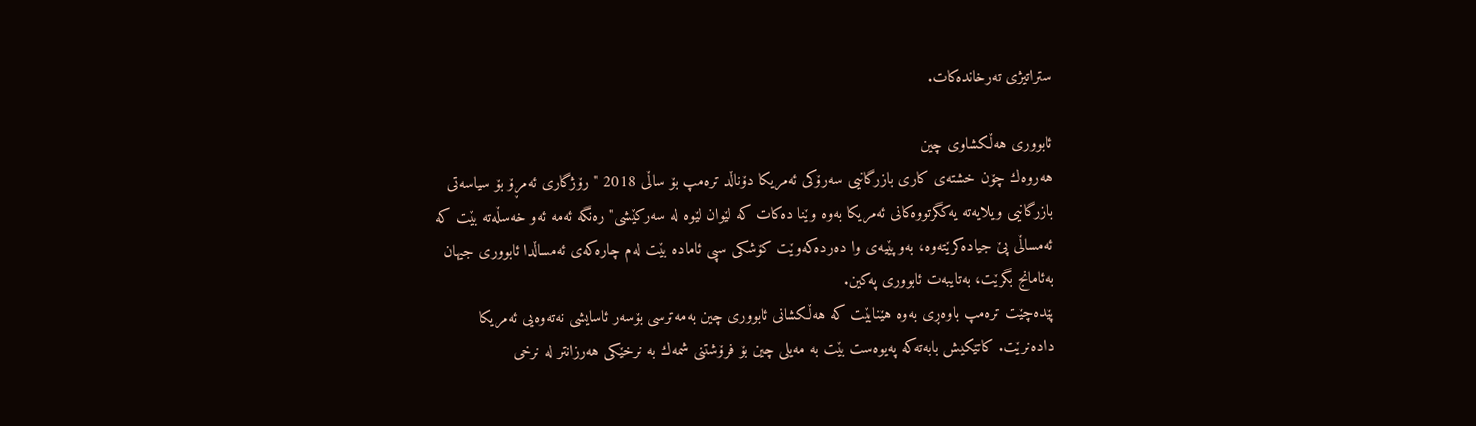ستراتیژى ته‌رخانده‌كات.

ئابوورى هه‌ڵكشاوى چین
هه‌روه‌ك چۆن خشته‌ى كارى بازرگانیى سه‌رۆكى ئه‌مریكا دۆناڵد تره‌مپ بۆ ساڵى 2018 "رۆژگارى ئه‌مڕۆ بۆ سیاسه‌تى بازرگانیى ویلایه‌ته‌ یه‌كگرتووه‌كانى ئه‌مریكا به‌وه‌ وێنا ده‌كات كه‌ لێوان لێوه‌ له‌ سه‌ركێشى" ره‌نگه‌ ئه‌مه‌ ئه‌و خه‌سڵه‌ته‌ بێت كه‌ ئه‌مساڵى پێ جیاده‌كرێته‌وه‌، به‌وپێیه‌ى وا ده‌رده‌كه‌وێت كۆشكى سپى ئاماده‌ بێت له‌م چاره‌كه‌ى ئه‌مساڵدا ئابوورى جیهان به‌ئامانج بگرێت، به‌تایبه‌ت ئابوورى په‌كین.
پێده‌چێت تره‌مپ باوه‌ڕى به‌وه‌ هێنابێت كه‌ هه‌ڵكشانى ئابوورى چین به‌مه‌ترسى بۆسه‌ر ئاسایشى نه‌ته‌وه‌یى ئه‌مریكا داده‌نرێت. كاتێكیش بابه‌ته‌كه‌ په‌یوه‌ست بێت به‌ مه‌یلى چین بۆ فرۆشتنى شمه‌ك به‌ نرخێكى هه‌رزانتر له‌ نرخى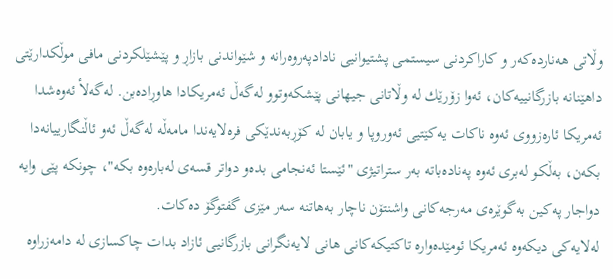وڵاتى هه‌نارده‌كه‌ر و كاراكردنى سیستمى پشتیوانیى نادادپه‌روه‌رانه‌ و شێواندنى بازاڕ و پێشێلكردنى مافى موڵكدارێتى داهێنانه‌ بازرگانییه‌كان، ئه‌وا زۆرێك له‌ وڵاتانى جیهانى پێشكه‌وتوو له‌گه‌ڵ ئه‌مریكادا هاوڕاده‌بن. له‌گه‌لأ ئه‌وه‌شدا ئه‌مریكا ئاره‌زووى ئه‌وه‌ ناكات یه‌كێتیى ئه‌وروپا و یابان له‌ كۆڕبه‌ندێكى فره‌لایه‌ندا مامه‌ڵه‌ له‌گه‌ڵ ئه‌و ئاڵنگارییانه‌دا بكه‌ن، به‌ڵكو له‌برى ئه‌وه‌ په‌ناده‌باته‌ به‌ر ستراتیژى "ئێستا ئه‌نجامى بده‌و دواتر قسه‌ى له‌باره‌وه‌ بكه‌"، چونكه‌ پێى وایه‌ دواجار په‌كین به‌گوێره‌ى مه‌رجه‌كانى واشنتۆن ناچار به‌هاتنه‌ سه‌ر مێزى گفتوگۆ ده‌كات.
له‌لایه‌كى دیكه‌وه‌ ئه‌مریكا ئومێده‌واره‌ تاكتیكه‌كانى هانى لایه‌نگرانى بازرگانیى ئازاد بدات چاكسازى له‌ دامه‌زراوه‌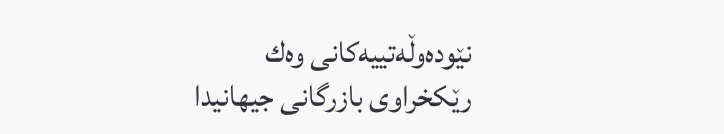نێوده‌وڵه‌تییه‌كانى وه‌ك رێكخراوى بازرگانى جیهانیدا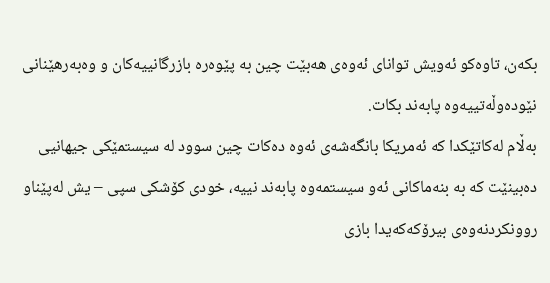بكه‌ن، تاوه‌كو ئه‌ویش تواناى ئه‌وه‌ى هه‌بێت چین به‌ پێوه‌ره‌ بازرگانییه‌كان و وه‌به‌رهێنانى نێوده‌وڵه‌تییه‌وه‌ پابه‌ند بكات.
به‌ڵام له‌كاتێكدا كه‌ ئه‌مریكا بانگه‌شه‌ى ئه‌وه‌ ده‌كات چین سوود له‌ سیستمێكى جیهانیى ده‌بینێت كه‌ به‌ بنه‌ماكانى ئه‌و سیستمه‌وه‌ پابه‌ند نییه‌، خودى كۆشكى سپى – یش له‌پێناو روونكردنه‌وه‌ى بیرۆكه‌كه‌یدا بازى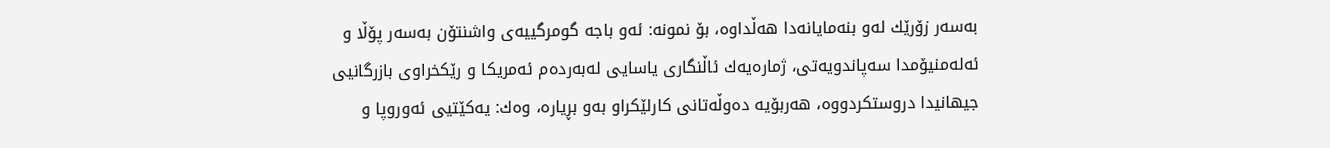به‌سه‌ر زۆرێك له‌و بنه‌مایانه‌دا هه‌ڵداوه‌، بۆ نمونه‌: ئه‌و باجه‌ گومرگییه‌ى واشنتۆن به‌سه‌ر پۆڵا و ئه‌له‌منیۆمدا سه‌پاندویه‌تى، ژماره‌یه‌ك ئاڵنگارى یاسایى له‌به‌رده‌م ئه‌مریكا و رێكخراوى بازرگانیى جیهانیدا دروستكردووه‌، هه‌ربۆیه‌ ده‌وڵه‌تانى كارلێكراو به‌و بڕیاره‌، وه‌ك: یه‌كێتیى ئه‌وروپا و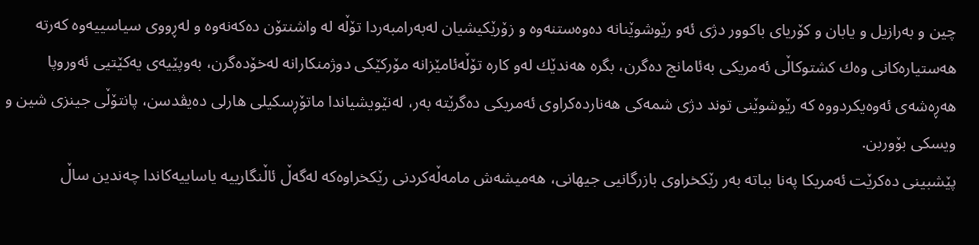چین و به‌رازیل و یابان و كۆریاى باكوور دژى ئه‌و رێوشوێنانه‌ ده‌وه‌ستنه‌وه‌ و زۆرێكیشیان له‌به‌رامبه‌ردا تۆڵه‌ له‌ واشنتۆن ده‌كه‌نه‌وه‌ و له‌ڕووى سیاسییه‌وه‌ كه‌رته‌ هه‌ستیاره‌كانى وه‌ك كشتوكاڵى ئه‌مریكى به‌ئامانج ده‌گرن، بگره‌ هه‌ندێك له‌و كاره‌ تۆڵه‌ئامێزانه‌ مۆركێكى دوژمنكارانه‌ له‌خۆده‌گرن، به‌وپێیه‌ى یه‌كێتیى ئه‌وروپا هه‌ڕه‌شه‌ى ئه‌وه‌یكردووه‌ كه‌ رێوشوێنى توند دژى شمه‌كى هه‌نارده‌كراوى ئه‌مریكى ده‌گرێته‌ به‌ر، له‌نێویشیاندا ماتۆڕسكیلى هارلى ده‌یڤدسن، پانتۆڵى جینزى شین و ویسكى بۆوربن.
پێشبینى ده‌كرێت ئه‌مریكا په‌نا بباته‌ به‌ر رێكخراوى بازرگانیى جیهانى، هه‌میشه‌ش مامه‌ڵه‌كردنى رێكخراوه‌كه‌ له‌گه‌ڵ ئاڵنگارییه‌ یاساییه‌كاندا چه‌ندین ساڵ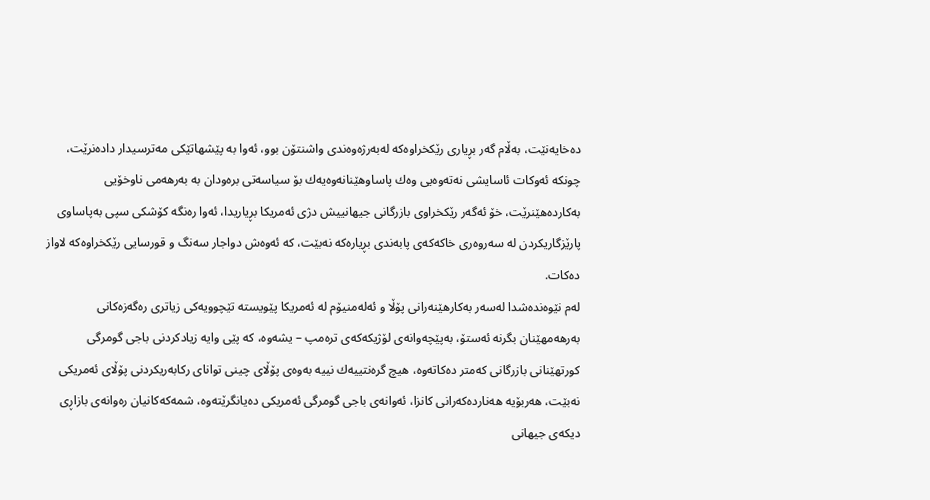ده‌خایه‌نێت، به‌ڵام گه‌ر بڕیارى رێكخراوه‌كه‌ له‌به‌رژه‌وه‌ندى واشنتۆن بوو، ئه‌وا به‌ پێشهاتێكى مه‌ترسیدار داده‌نرێت، چونكه‌ ئه‌وكات ئاسایشى نه‌ته‌وه‌یى وه‌ك پاساوهێنانه‌وه‌یه‌ك بۆ سیاسه‌تى بره‌ودان به‌ به‌رهه‌مى ناوخۆیى به‌كارده‌هێنرێت، خۆ ئه‌گه‌ر رێكخراوى بازرگانى جیهانییش دژى ئه‌مریكا بڕیاریدا، ئه‌وا ره‌نگه‌ كۆشكى سپى به‌پاساوى پارێزگاریكردن له‌ سه‌روه‌رى خاكه‌كه‌ى پابه‌ندى بڕیاره‌كه‌ نه‌بێت، كه‌ ئه‌وه‌ش دواجار سه‌نگ و قورسایى رێكخراوه‌كه‌ لاواز ده‌كات.
له‌م نێوه‌نده‌شدا له‌سه‌ر به‌كارهێنه‌رانى پۆڵا و ئه‌له‌منیۆم له‌ ئه‌مریكا پێویسته‌ تێچوویه‌كى زیاترى ره‌گه‌زه‌كانى به‌رهه‌مهێنان بگرنه‌ ئه‌ستۆ، به‌پێچه‌وانه‌ى لۆژیكه‌كه‌ى تره‌مپ – یشه‌وه‌، كه‌ پێى وایه‌ زیادكردنى باجى گومرگى كورتهێنانى بازرگانى كه‌متر ده‌كاته‌وه‌، هیچ گره‌نتییه‌ك نییه‌ به‌وه‌ى پۆڵاى چینى تواناى ركابه‌ریكردنى پۆڵاى ئه‌مریكى نه‌بێت، هه‌ربۆیه‌ هه‌نارده‌كه‌رانى كانزا، ئه‌وانه‌ى باجى گومرگى ئه‌مریكى ده‌یانگرێته‌وه‌، شمه‌كه‌كانیان ره‌وانه‌ى بازاڕى دیكه‌ى جیهانى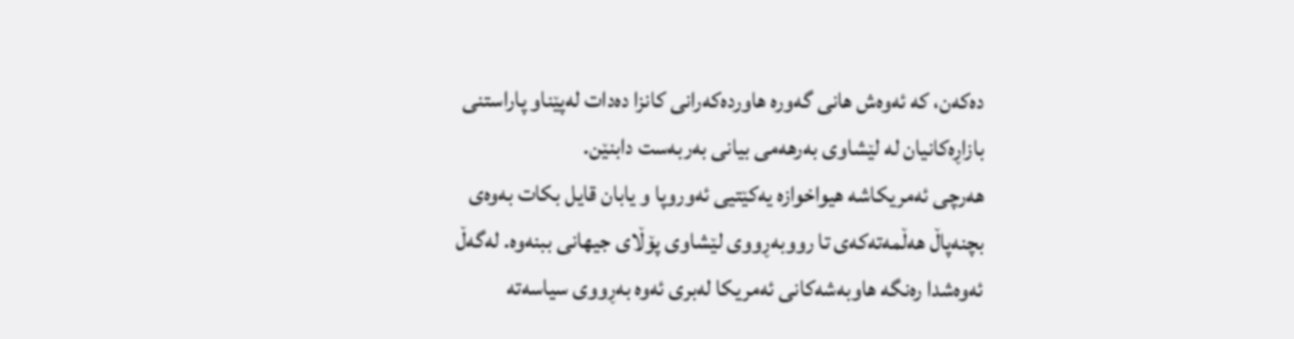ده‌كه‌ن، كه‌ ئه‌وه‌ش هانى گه‌وره‌ هاورده‌كه‌رانى كانزا ده‌دات له‌پێناو پاراستنى بازاڕه‌كانیان له‌ لێشاوى به‌رهه‌مى بیانى به‌ربه‌ست دابنێن.
هه‌رچى ئه‌مریكاشه‌ هیواخوازه‌ یه‌كێتیى ئه‌وروپا و یابان قایل بكات به‌وه‌ى بچنه‌پاڵ هه‌ڵمه‌ته‌كه‌ى تا رووبه‌ڕووى لێشاوى پۆڵاى جیهانى ببنه‌وه‌. له‌گه‌ڵ ئه‌وه‌شدا ره‌نگه‌ هاوبه‌شه‌كانى ئه‌مریكا له‌برى ئه‌وه‌ به‌ڕووى سیاسه‌ته‌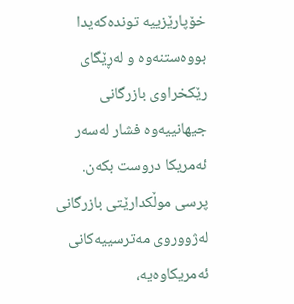خۆپارێزییه‌ تونده‌كه‌یدا بووه‌ستنه‌وه‌ و له‌ڕێگاى رێكخراوى بازرگانى جیهانییه‌وه‌ فشار له‌سه‌ر ئه‌مریكا دروست بكه‌ن.
پرسى موڵكدارێتى بازرگانى له‌ژووروى مه‌ترسییه‌كانى ئه‌مریكاوه‌یه‌،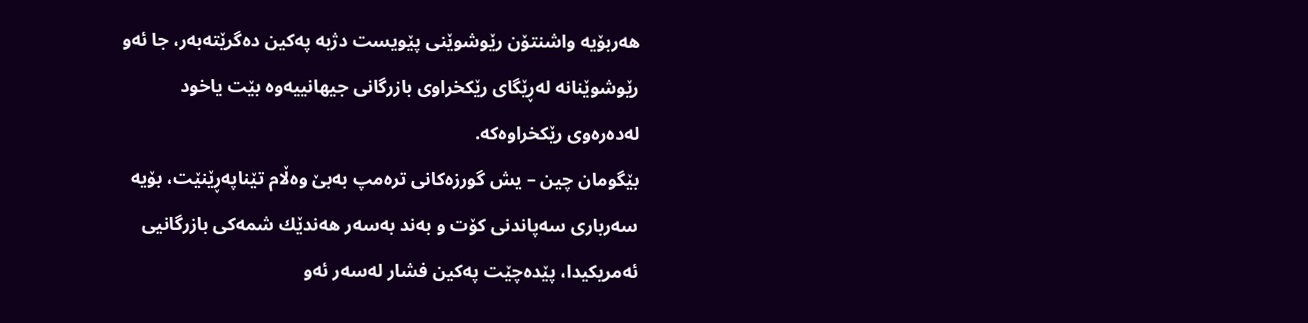هه‌ربۆیه‌ واشنتۆن رێوشوێنى پێویست دژبه‌ په‌كین ده‌گرێته‌به‌ر، جا ئه‌و رێوشوێنانه‌ له‌ڕێگاى رێكخراوى بازرگانى جیهانییه‌وه‌ بێت یاخود له‌ده‌ره‌وى رێكخراوه‌كه‌.
بێگومان چین – یش گورزه‌كانى تره‌مپ به‌بێ وه‌ڵام تێناپه‌ڕێنێت، بۆیه‌ سه‌ربارى سه‌پاندنى كۆت و به‌ند به‌سه‌ر هه‌ندێك شمه‌كى بازرگانیى ئه‌مریكیدا، پێده‌چێت په‌كین فشار له‌سه‌ر ئه‌و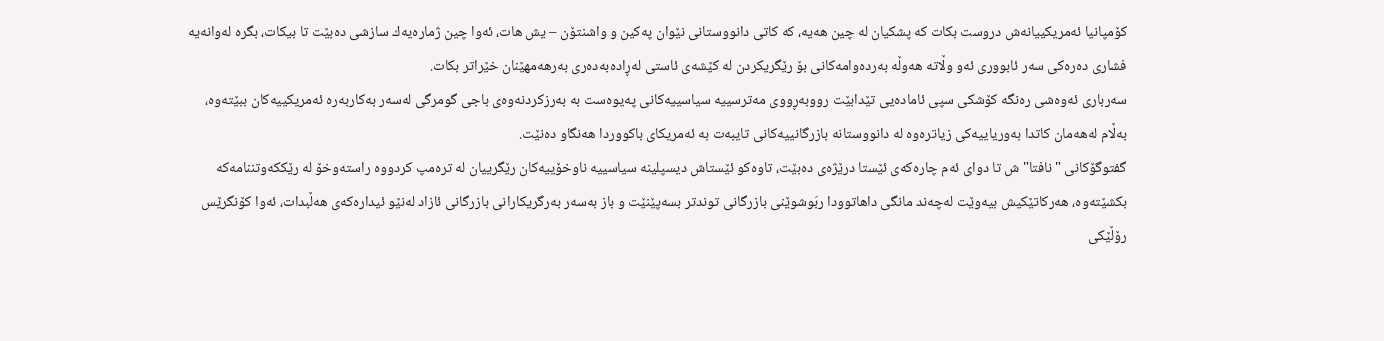كۆمپانیا ئه‌مریكییانه‌ش دروست بكات كه‌ پشكیان له‌ چین هه‌یه‌، كه‌ كاتى دانووستانى نێوان په‌كین و واشنتۆن – یش هات، ئه‌وا چین ژماره‌یه‌ك سازشى ده‌بێت تا بیكات، بگره‌ له‌وانه‌یه‌ فشارى ده‌ره‌كی سه‌ر ئابوورى ئه‌و وڵاته‌ هه‌وڵه‌ به‌رده‌وامه‌كانى بۆ رێگریكردن له‌ كێشه‌ى ئاستى له‌ڕاده‌به‌ده‌رى به‌رهه‌مهێنان خێراتر بكات.
سه‌ربارى ئه‌وه‌شى ره‌نگه‌ كۆشكى سپى ئاماده‌یى تێدابێت رووبه‌ڕووى مه‌ترسییه‌ سیاسییه‌كانى په‌یوه‌ست به‌ به‌رزكردنه‌وه‌ى باجى گومرگى له‌سه‌ر به‌كاربه‌ره‌ ئه‌مریكییه‌كان ببێته‌وه‌، به‌ڵام له‌هه‌مان كاتدا به‌وریاییه‌كى زیاتره‌وه‌ له‌ دانووستانه‌ بازرگانییه‌كانى تایبه‌ت به‌ ئه‌مریكاى باكووردا هه‌نگاو ده‌نێت.
گفتوگۆكانى "نافتا"ش تا دواى ئه‌م چاره‌كه‌ى ئێستا درێژه‌ى ده‌بێت، تاوه‌كو ئێستاش دیسپلینه‌ سیاسییه‌ ناوخۆییه‌كان رێگرییان له‌ تره‌مپ كردووه‌ راسته‌وخۆ له‌ رێككه‌وتننامه‌كه‌ بكشێته‌وه‌، هه‌ركاتێكیش بیه‌وێت له‌چه‌ند مانگى داهاتوودا ربَوشوێنى بازرگانى توندتر بسه‌پێنێت و باز به‌سه‌ر به‌رگریكارانى بازرگانى ئازاد له‌نێو ئیداره‌كه‌ى هه‌ڵبدات، ئه‌وا كۆنگرێس رۆڵێكى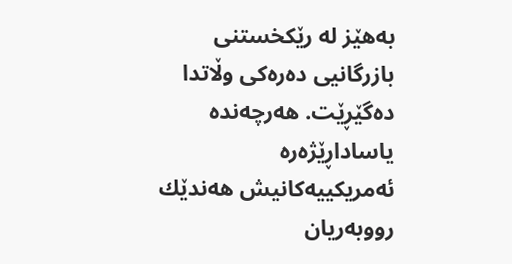به‌هێز له‌ رێكخستنى بازرگانیى ده‌ره‌كى وڵاتدا ده‌گێڕێت. هه‌رچه‌نده‌ یاساداڕێژه‌ره‌ ئه‌مریكییه‌كانیش هه‌ندێك رووبه‌ریان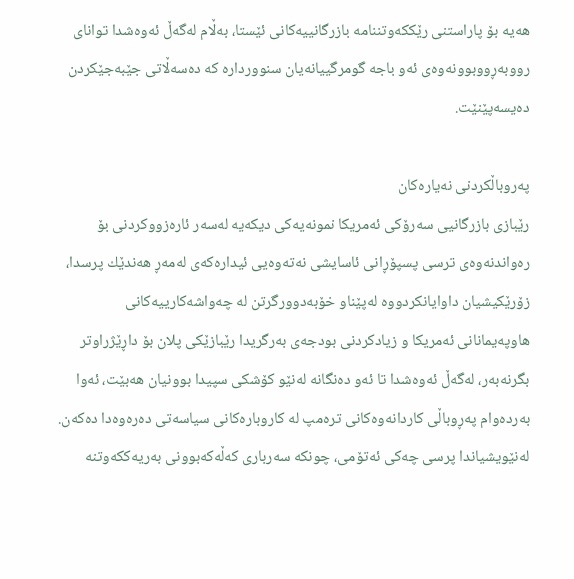هه‌یه‌ بۆ پاراستنى رێككه‌وتننامه‌ بازرگانییه‌كانى ئێستا، به‌ڵام له‌گه‌ڵ ئه‌وه‌شدا تواناى رووبه‌ڕووبوونه‌وه‌ى ئه‌و باجه‌ گومرگییانه‌یان سنوورداره‌ كه‌ ده‌سه‌ڵاتى جێبه‌جێكردن ده‌یسه‌پێنێت.

په‌روباڵكردنى نه‌یاره‌كان
رێبازى بازرگانیى سه‌رۆكى ئه‌مریكا نمونه‌یه‌كى دیكه‌یه‌ له‌سه‌ر ئاره‌زووكردنى بۆ ره‌واندنه‌وه‌ى ترسى پسپۆڕانى ئاسایشى نه‌ته‌وه‌یى ئیداره‌كه‌ى له‌مه‌ڕ هه‌ندێك پرسدا، زۆرێكیشیان داوایانكردووه‌ له‌پێناو خۆبه‌دوورگرتن له‌ چه‌واشه‌كارییه‌كانى هاوپه‌یمانانى ئه‌مریكا و زیادكردنى بودجه‌ى به‌رگریدا رێبازێكى پلان بۆ داڕێژراوتر بگرنه‌به‌ر، له‌گه‌ڵ ئه‌وه‌شدا تا ئه‌و ده‌نگانه‌ له‌نێو كۆشكى سپیدا بوونیان هه‌بێت، ئه‌وا به‌رده‌وام په‌ڕوباڵى كاردانه‌وه‌كانى تره‌مپ له‌ كاروباره‌كانى سیاسه‌تى ده‌ره‌وه‌دا ده‌كه‌ن.
له‌نێویشیاندا پرسى چه‌كى ئه‌تۆمى، چونكه‌ سه‌ربارى كه‌ڵه‌كه‌بوونى به‌ریه‌ككه‌وتنه‌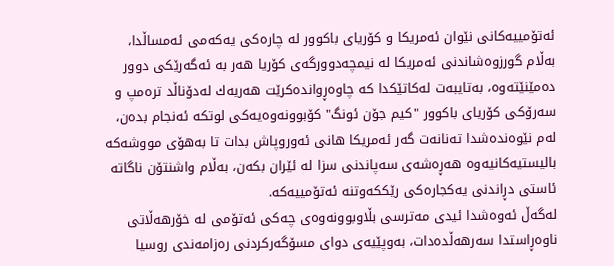ئه‌تۆمییه‌كانى نێوان ئه‌مریكا و كۆریاى باكوور له‌ چاره‌كى یه‌كه‌مى ئه‌مساڵدا، به‌ڵام گورزوه‌شاندنى ئه‌مریكا له‌ نیمچه‌دوورگه‌ى كۆریا هه‌ر به‌ ئه‌گه‌رێكى دوور ده‌مێنێته‌وه‌، به‌تایبه‌ت له‌كاتێكدا كه‌ چاوه‌ڕوانده‌كرێت هه‌ریه‌ك له‌دۆناڵد تره‌مپ و سه‌رۆكى كۆریاى باكوور "كیم جۆن ئونگ" كۆبوونه‌وه‌یه‌كى لوتكه‌ ئه‌نجام بده‌ن، له‌م نێوه‌نده‌شدا ته‌نانه‌ت گه‌ر ئه‌مریكا هانى ئه‌وروپاش بدات تا به‌هۆى مووشه‌كه‌ بالیستیه‌كانیه‌وه‌ هه‌ڕه‌شه‌ى سه‌پاندنى سزا له‌ ئێران بكه‌ن، به‌ڵام واشنتۆن ناگاته‌ ئاستى دڕاندنى یه‌كجاره‌كى رێككه‌وتنه‌ ئه‌تۆمییه‌كه‌.
له‌گه‌ڵ ئه‌وه‌شدا ئیدى مه‌ترسى بڵاوبوونه‌وه‌ى چه‌كى ئه‌تۆمى له‌ خۆرهه‌ڵاتى ناوه‌ڕاستدا سه‌رهه‌ڵده‌دات، به‌وپێیه‌ى دواى مسۆگه‌ركردنى ره‌زامه‌ندى روسیا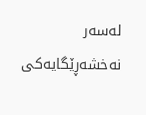له‌سه‌ر نه‌خشه‌ڕێگایه‌كى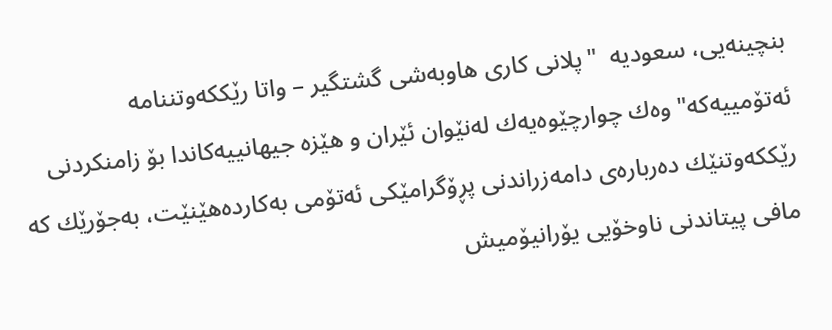بنچینه‌یى، سعودیه‌  "پلانى كارى هاوبه‌شى گشتگیر – واتا رێككه‌وتننامه‌ ئه‌تۆمییه‌كه‌" وه‌ك چوارچێوه‌یه‌ك له‌نێوان ئێران و هێزه‌ جیهانییه‌كاندا بۆ زامنكردنى رێككه‌وتنێك ده‌رباره‌ى دامه‌زراندنى پڕۆگرامێكى ئه‌تۆمى به‌كارده‌هێنێت، به‌جۆرێك كه‌ مافى پیتاندنى ناوخۆیى یۆرانیۆمیش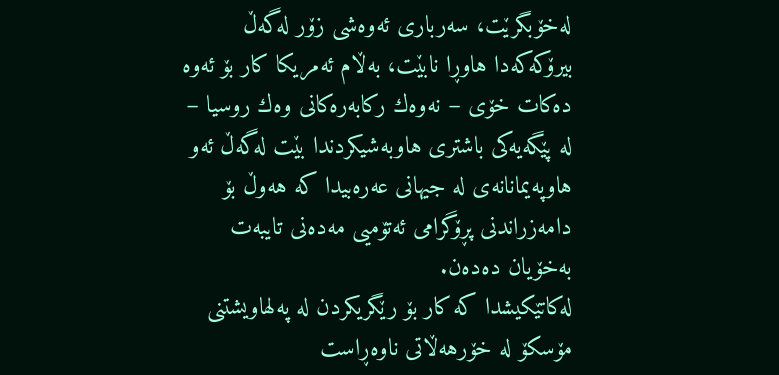له‌خۆبگرێت، سه‌ربارى ئه‌وه‌شى زۆر له‌گه‌ڵ بیرۆكه‌كه‌دا هاوڕا نابێت، به‌ڵام ئه‌مریكا كار بۆ ئه‌وه‌ ده‌كات خۆى – نه‌وه‌ك ركابه‌ره‌كانى وه‌ك روسیا – له‌ پێگه‌یه‌كى باشترى هاوبه‌شیكردندا بێت له‌گه‌ڵ ئه‌و هاوپه‌یمانانه‌ى له‌ جیهانى عه‌ره‌بیدا كه‌ هه‌وڵ بۆ دامه‌زراندنى پڕۆگرامى ئه‌تۆمیى مه‌ده‌نى تایبه‌ت به‌خۆیان ده‌ده‌ن.
له‌كاتێكیشدا كه‌ كار بۆ رێگریكردن له‌ په‌لهاویشتنى مۆسكۆ له‌ خۆرهه‌ڵاتى ناوه‌ڕاست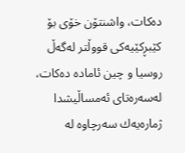ده‌كات، واشنتۆن خۆى بۆ كێبڕكێیه‌كى قووڵتر له‌گه‌ڵ روسیا و چین ئاماده‌ ده‌كات، له‌سه‌ره‌تاى ئه‌مساڵیشدا ژماره‌یه‌ك سه‌رچاوه‌ له‌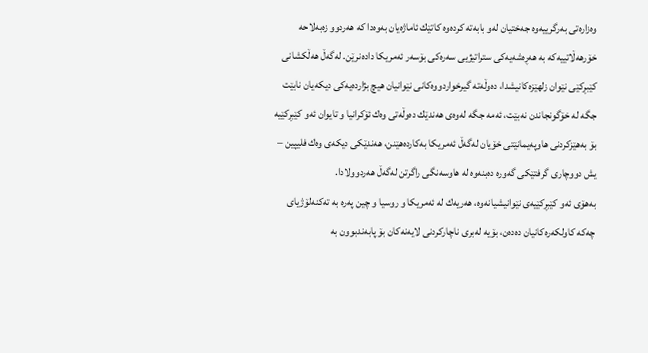وه‌زاره‌تى به‌رگرییه‌وه‌ جه‌ختیان له‌و بابه‌ته‌ كرده‌وه‌ كاتێك ئاماژه‌یان به‌وه‌دا كه‌ هه‌ردوو زه‌به‌لاحه‌ خۆرهه‌ڵاتییه‌كه‌ به‌ هه‌ڕه‌شه‌یه‌كى ستراتیژیى سه‌ره‌كى بۆسه‌ر ئه‌مریكا داده‌نرێن. له‌گه‌ڵ هه‌ڵكشانى كێبڕكێى نێوان زلهێزه‌كانیشدا، ده‌وڵه‌ته‌ گیرخواردووه‌كانى نێوانیان هیچ بژارده‌یه‌كى دیكه‌یان نابێت جگه‌ له‌ خۆگونجاندن نه‌بێت، ئه‌مه‌ جگه‌ له‌وه‌ى هه‌ندێك ده‌وڵه‌تى وه‌ك ئۆكرانیا و تایوان ئه‌و كێبڕكێیه‌ بۆ به‌هێزكردنى هاوپه‌یمانێتى خۆیان له‌گه‌ڵ ئه‌مریكا به‌كارده‌هێنن، هه‌ندێكى دیكه‌ى وه‌ك فلیپین – یش دووچارى گرفتێكى گه‌وره‌ ده‌بنه‌وه‌ له‌ هاوسه‌نگى راگرتن له‌گه‌ڵ هه‌ردوولادا.
به‌هۆى ئه‌و كێبڕكێیه‌ى نێوانیشیانه‌وه‌، هه‌ریه‌ك له‌ ئه‌مریكا و روسیا و چین په‌ره‌ به‌ ته‌كنه‌لۆژیاى چه‌كه‌ كاولكه‌ره‌كانیان ده‌ده‌ن، بۆیه‌ له‌برى ناچاركردنى لایه‌نه‌كان بۆ پابه‌ندبوون به‌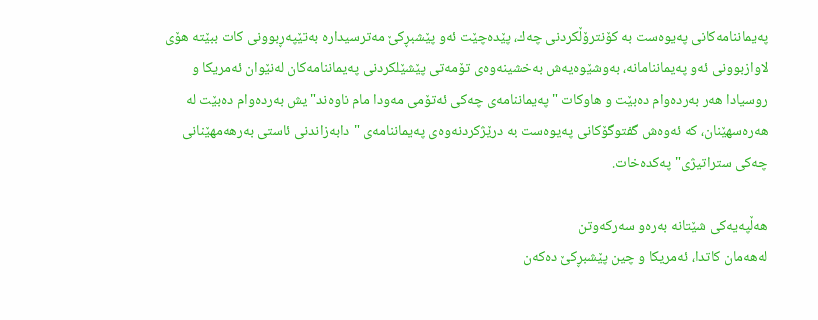په‌یماننامه‌كانى په‌یوه‌ست به‌ كۆنترۆڵكردنى چه‌ك، پێده‌چێت ئه‌و پێشبڕكێ مه‌ترسیداره‌ به‌تێپه‌ڕبوونى كات ببێته‌ هۆى لاوازبوونى ئه‌و په‌یماننامانه‌، به‌وشێوه‌یه‌ش به‌خشینه‌وه‌ى تۆمه‌تى پێشێلكردنى په‌یماننامه‌كان له‌نێوان ئه‌مریكا و روسیادا هه‌ر به‌رده‌وام ده‌بێت و هاوكات "په‌یماننامه‌ى چه‌كى ئه‌تۆمى مه‌ودا مام ناوه‌ند"یش به‌رده‌وام ده‌بێت له‌ هه‌ره‌سهێنان، كه‌ ئه‌وه‌ش گفتوگۆكانى په‌یوه‌ست به‌ درێژكردنه‌وه‌ى په‌یماننامه‌ى "دابه‌زاندنى ئاستى به‌رهه‌مهێنانى چه‌كى ستراتیژى" په‌كده‌خات.

هه‌ڵپه‌یه‌كى شێتانه‌ به‌ره‌و سه‌ركه‌وتن
له‌هه‌مان كاتدا، ئه‌مریكا و چین پێشبڕكێ ده‌كه‌ن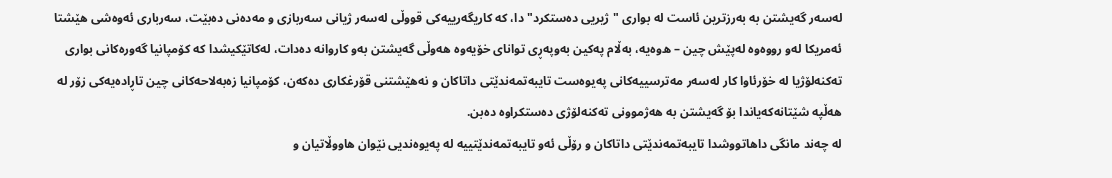له‌سه‌ر گه‌یشتن به‌ به‌رزترین ئاست له‌ بوارى "ژیریى ده‌ستكرد"دا، كه‌ كاریگه‌رییه‌كى قووڵى له‌سه‌ر ژیانى سه‌ربازى و مه‌ده‌نى ده‌بێت، سه‌ربارى ئه‌وه‌شى هێشتا ئه‌مریكا له‌و رووه‌وه‌ له‌پێش چین – ه‌وه‌یه‌، به‌ڵام په‌كین به‌وپه‌ڕى تواناى خۆیه‌وه‌ هه‌وڵى گه‌یشتن به‌و كاروانه‌ ده‌دات، له‌كاتێكیشدا كه‌ كۆمپانیا گه‌وره‌كانى بوارى ته‌كنه‌لۆژیا له‌ خۆرئاوا كار له‌سه‌ر مه‌ترسییه‌كانى په‌یوه‌ست تایبه‌تمه‌ندێتى داتاكان و نه‌هێشتنى قۆرغكارى ده‌كه‌ن، كۆمپانیا زه‌به‌لاحه‌كانى چین تاڕاده‌یه‌كى زۆر له‌ هه‌ڵپه‌ شێتانه‌كه‌یاندا بۆ گه‌یشتن به‌ هه‌ژموونى ته‌كنه‌لۆژى ده‌ستكراوه‌ ده‌بن.
له‌ چه‌ند مانگى داهاتووشدا تایبه‌تمه‌ندێتى داتاكان و رۆڵى ئه‌و تایبه‌تمه‌ندێتییه‌ له‌ په‌یوه‌ندیى نێوان هاووڵاتیان و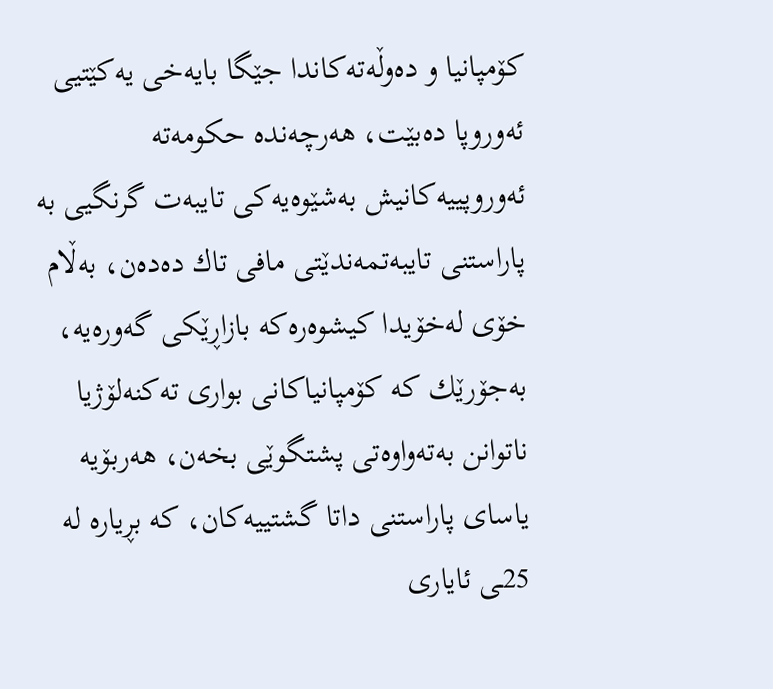كۆمپانیا و ده‌وڵه‌ته‌كاندا جێگا بایه‌خى یه‌كێتیى ئه‌وروپا ده‌بێت، هه‌رچه‌نده‌ حكومه‌ته‌ ئه‌وروپییه‌كانیش به‌شێوه‌یه‌كى تایبه‌ت گرنگیى به‌ پاراستنى تایبه‌تمه‌ندێتى مافى تاك ده‌ده‌ن، به‌ڵام خۆى له‌خۆیدا كیشوه‌ره‌كه‌ بازاڕێكى گه‌وره‌یه‌، به‌جۆرێك كه‌ كۆمپانیاكانى بوارى ته‌كنه‌لۆژیا ناتوانن به‌ته‌واوه‌تى پشتگوێى بخه‌ن، هه‌ربۆیه‌ یاساى پاراستنى داتا گشتییه‌كان، كه‌ بڕیاره‌ له‌ 25ـى ئایارى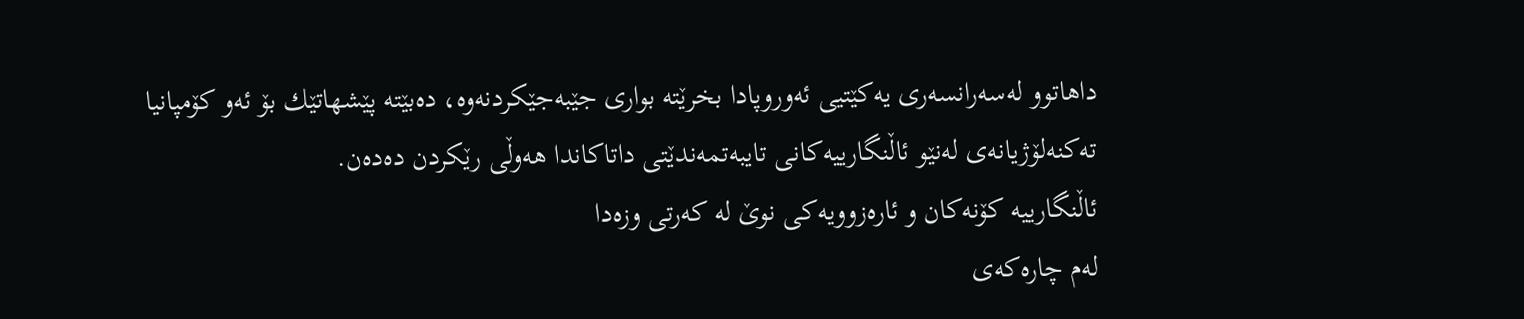داهاتوو له‌سه‌رانسه‌رى یه‌كێتیى ئه‌وروپادا بخرێته‌ بوارى جێبه‌جێكردنه‌وه‌، ده‌بێته‌ پێشهاتێك بۆ ئه‌و كۆمپانیا ته‌كنه‌لۆژیانه‌ى له‌نێو ئاڵنگارییه‌كانى تایبه‌تمه‌ندێتى داتاكاندا هه‌وڵى رێكردن ده‌ده‌ن.
ئاڵنگارییه‌ كۆنه‌كان و ئاره‌زوویه‌كى نوێ له‌ كه‌رتى وزه‌دا
له‌م چاره‌كه‌ى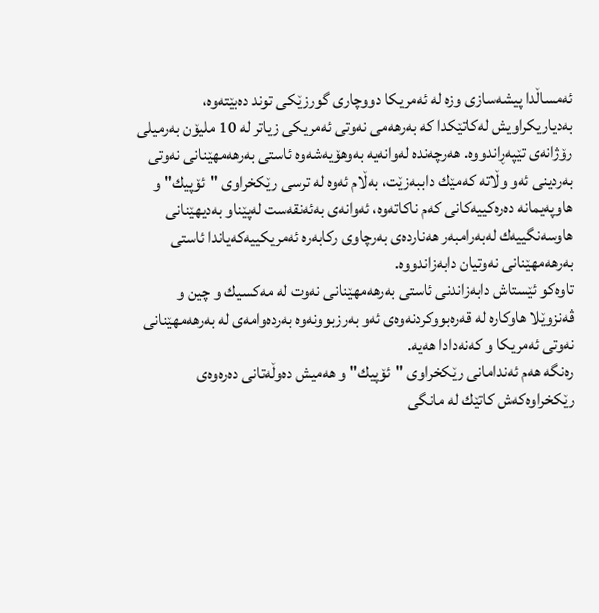ئه‌مساڵدا پیشه‌سازى وزه‌ له‌ ئه‌مریكا دووچارى گورزێكى توند ده‌بێته‌وه‌، به‌دیاریكراویش له‌كاتێكدا كه‌ به‌رهه‌مى نه‌وتى ئه‌مریكى زیاتر له‌ 10 ملیۆن به‌رمیلى رۆژانه‌ى تێپه‌ڕاندووه‌. هه‌رچه‌نده‌ له‌وانه‌یه‌ به‌وهۆیه‌شه‌وه‌ ئاستى به‌رهه‌مهێنانى نه‌وتى به‌ردینى ئه‌و وڵاته‌ كه‌مێك داببه‌زێت، به‌ڵام ئه‌وه‌ له‌ ترسى رێكخراوى "ئۆپیك" و هاوپه‌یمانه‌ ده‌ره‌كییه‌كانى كه‌م ناكاته‌وه‌، ئه‌وانه‌ى به‌ئه‌نقه‌ست له‌پێناو به‌دیهێنانى هاوسه‌نگییه‌ك له‌به‌رامبه‌ر هه‌نارده‌ى به‌رچاوى ركابه‌ره‌ ئه‌مریكییه‌كه‌یاندا ئاستى به‌رهه‌مهێنانى نه‌وتیان دابه‌زاندووه‌.
تاوه‌كو ئێستاش دابه‌زاندنى ئاستى به‌رهه‌مهێنانى نه‌وت له‌ مه‌كسیك و چین و ڤه‌نزوێلا هاوكاره‌ له‌ قه‌ره‌بووكردنه‌وه‌ى ئه‌و به‌رزبوونه‌وه‌ به‌رده‌وامه‌ى له‌ به‌رهه‌مهێنانى نه‌وتى ئه‌مریكا و كه‌نه‌دادا هه‌یه‌.
ره‌نگه‌ هه‌م ئه‌ندامانى رێكخراوى "ئۆپیك" و هه‌میش ده‌وڵه‌تانى ده‌ره‌وه‌ى رێكخراوه‌كه‌ش كاتێك له‌ مانگى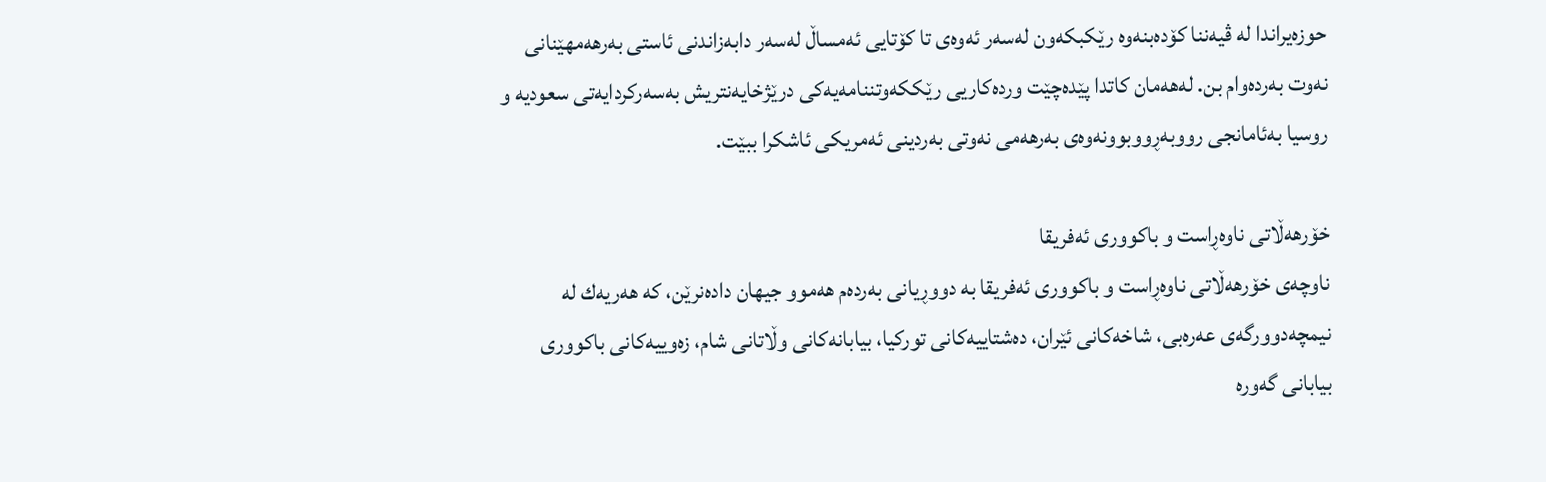حوزه‌یراندا له‌ ڤیه‌ننا كۆده‌بنه‌وه‌ رێكبكه‌ون له‌سه‌ر ئه‌وه‌ى تا كۆتایى ئه‌مساڵ له‌سه‌ر دابه‌زاندنى ئاستى به‌رهه‌مهێنانى نه‌وت به‌رده‌وام بن. له‌هه‌مان كاتدا پێده‌چێت ورده‌كاریى رێككه‌وتننامه‌یه‌كى درێژخایه‌نتریش به‌سه‌ركردایه‌تى سعودیه‌ و روسیا به‌ئامانجى رووبه‌ڕووبوونه‌وه‌ى به‌رهه‌مى نه‌وتى به‌ردینى ئه‌مریكى ئاشكرا ببێت.

خۆرهه‌ڵاتى ناوه‌ڕاست و باكوورى ئه‌فریقا
ناوچه‌ى خۆرهه‌ڵاتى ناوه‌ڕاست و باكوورى ئه‌فریقا به‌ دووڕیانى به‌رده‌م هه‌موو جیهان داده‌نرێن، كه‌ هه‌ریه‌ك له‌ نیمچه‌دوورگه‌ى عه‌ره‌بى، شاخه‌كانى ئێران، ده‌شتاییه‌كانى توركیا، بیابانه‌كانى وڵاتانى شام، زه‌وییه‌كانى باكوورى بیابانى گه‌وره‌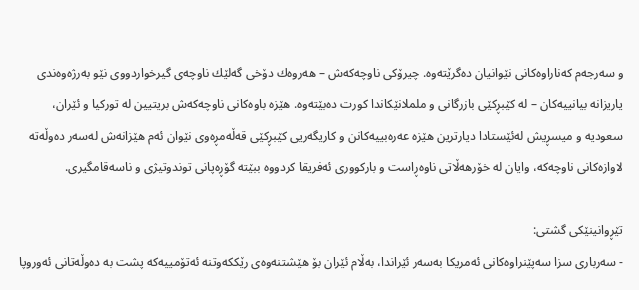و سه‌رجه‌م كه‌ناراوه‌كانى نێوانیان ده‌گرێته‌وه‌. چیرۆكى ناوچه‌كه‌ش – هه‌روه‌ك دۆخى گه‌لێك ناوچه‌ى گیرخواردووى نێو به‌رژه‌وه‌ندى یاریزانه‌ بیانییه‌كان – له‌ كێبڕكێى بازرگانى و ململانێكاندا كورت ده‌بێته‌وه‌. هێزه‌ باوه‌كانى ناوچه‌كه‌ش بریتیین له‌ توركیا و ئێران، سعودیه‌ و میسڕیش له‌ئێستادا دیارترین هێزه‌ عه‌ره‌بییه‌كانن و كاریگه‌ریى كێبڕكێى قه‌ڵه‌مڕه‌وى نێوان ئه‌م هێزانه‌ش له‌سه‌ر ده‌وڵه‌ته‌ لاوازه‌كانى ناوچه‌كه‌، وایان له‌ خۆرهه‌ڵاتى ناوه‌ڕاست و باركوورى ئه‌فریقا كردووه‌ ببێته‌ گۆڕه‌پانى توندوتیژى و ناسه‌قامگیرى.

تێڕوانینێكى گشتى:
- سه‌ربارى سزا سه‌پێنراوه‌كانى ئه‌مریكا به‌سه‌ر ئێراندا، به‌ڵام ئێران بۆ هێشتنه‌وه‌ى رێككه‌وتنه‌ ئه‌تۆمییه‌كه‌ پشت به‌ ده‌وڵه‌تانى ئه‌وروپا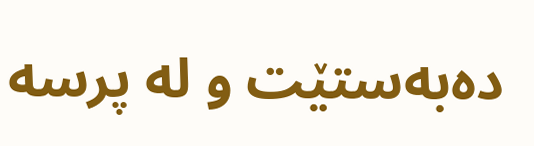ده‌به‌ستێت و له‌ پرسه‌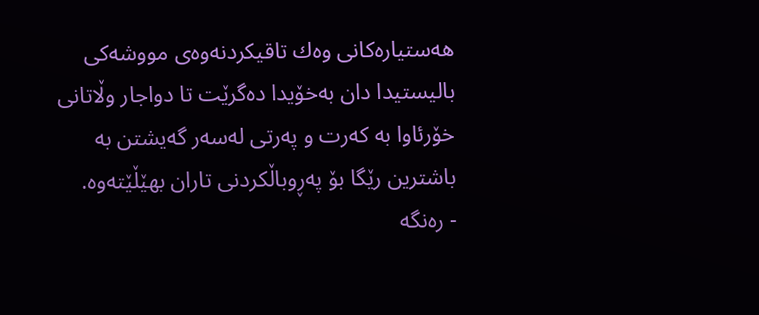هه‌ستیاره‌كانى وه‌ك تاقیكردنه‌وه‌ى مووشه‌كى بالیستیدا دان به‌خۆیدا ده‌گرێت تا دواجار وڵاتانى خۆرئاوا به‌ كه‌رت و په‌رتى له‌سه‌ر گه‌یشتن به‌ باشترین رێگا بۆ په‌ڕوباڵكردنى تاران بهێڵێته‌وه‌.
- ره‌نگه‌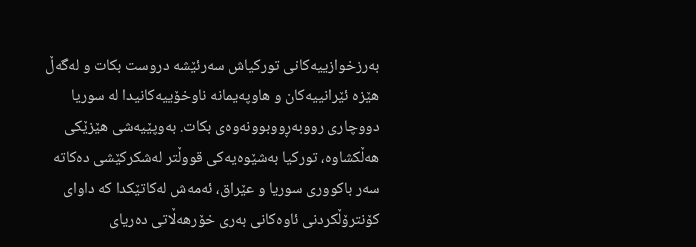به‌رزخوازییه‌كانى توركیاش سه‌رئێشه‌ دروست بكات و له‌گه‌ڵ هێزه‌ ئێرانییه‌كان و هاوپه‌یمانه‌ ناوخۆییه‌كانیدا له‌ سوریا دووچارى رووبه‌ڕووبوونه‌وه‌ى بكات. به‌وپێیه‌شى هێزێكى هه‌ڵكشاوه‌، توركیا به‌شێوه‌یه‌كى قووڵتر له‌شكركێشى ده‌كاته‌ سه‌ر باكوورى سوریا و عێراق، ئه‌مه‌ش له‌كاتێكدا كه‌ داواى كۆنترۆڵكردنى ئاوه‌كانى به‌رى خۆرهه‌ڵاتى ده‌ریاى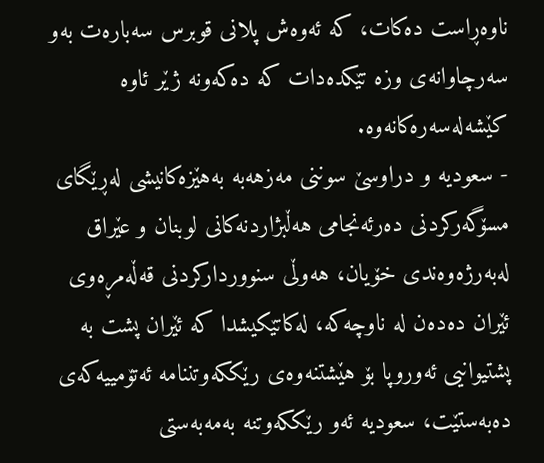ناوه‌ڕاست ده‌كات، كه‌ ئه‌وه‌ش پلانى قوبرس سه‌باره‌ت به‌و سه‌رچاوانه‌ى وزه‌ تێكده‌دات كه‌ ده‌كه‌ونه‌ ژێر ئاوه‌ كێشه‌له‌سه‌ره‌كانه‌وه‌.
- سعودیه‌ و دراوسێ سوننى مه‌زهه‌به‌ به‌هێزه‌كانیشى له‌ڕێگاى مسۆگه‌ركردنى ده‌رئه‌نجامى هه‌ڵبژاردنه‌كانى لوبنان و عێراق له‌به‌رژه‌وه‌ندى خۆیان، هه‌وڵى سنوورداركردنى قه‌ڵه‌مڕه‌وى ئێران ده‌ده‌ن له‌ ناوچه‌كه‌، له‌كاتێكیشدا كه‌ ئێران پشت به‌ پشتیوانیى ئه‌وروپا بۆ هێشتنه‌وه‌ى رێككه‌وتننامه‌ ئه‌تۆمییه‌كه‌ى ده‌به‌ستێت، سعودیه‌ ئه‌و رێككه‌وتنه‌ به‌مه‌به‌ستى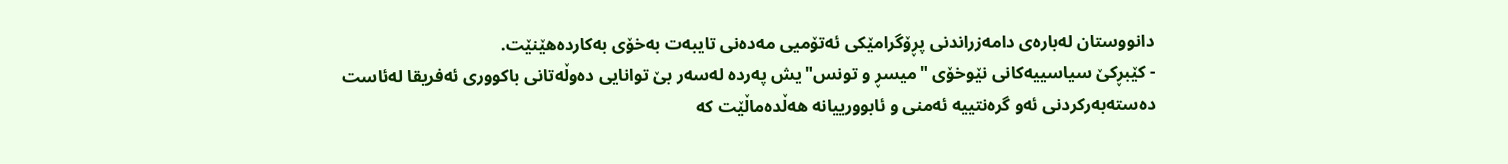دانووستان له‌باره‌ى دامه‌زراندنى پڕۆگرامێكى ئه‌تۆمیى مه‌ده‌نى تایبه‌ت به‌خۆى به‌كارده‌هێنێت.
- كێبڕكێ سیاسییه‌كانى نێوخۆى "میسڕ و تونس"یش په‌رده‌ له‌سه‌ر بێ توانایى ده‌وڵه‌تانى باكوورى ئه‌فریقا له‌ئاست ده‌سته‌به‌ركردنى ئه‌و گره‌نتییه‌ ئه‌منى و ئابوورییانه‌ هه‌ڵده‌ماڵێت كه‌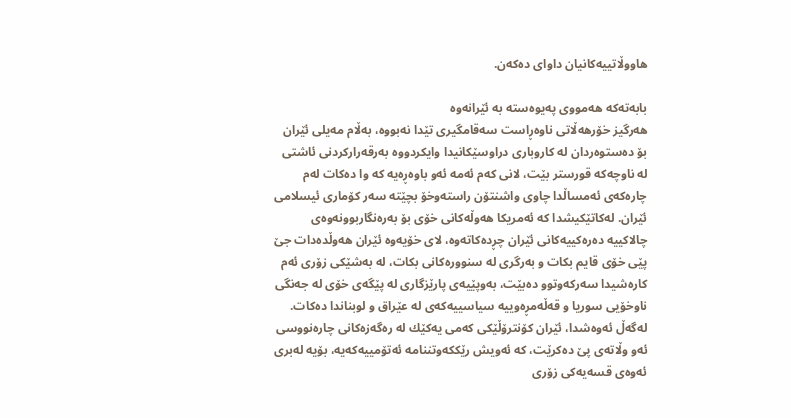هاووڵاتییه‌كانیان داواى ده‌كه‌ن.

بابه‌ته‌كه‌ هه‌مووى په‌یوه‌سته‌ به‌ ئێرانه‌وه‌
هه‌رگیز خۆرهه‌ڵاتى ناوه‌ڕاست سه‌قامگیرى تێدا نه‌بووه‌، به‌ڵام مه‌یلى ئێران بۆ ده‌ستوه‌ردان له‌ كاروبارى دراوسێكانیدا وایكردووه‌ به‌رقه‌راركردنى ئاشتى له‌ ناوچه‌كه‌ قورستر بێت، لانى كه‌م ئه‌مه‌ ئه‌و باوه‌ڕه‌یه‌ كه‌ وا ده‌كات له‌م چاره‌كه‌ى ئه‌مساڵدا چاوى واشنتۆن راسته‌وخۆ بچێته‌ سه‌ر كۆمارى ئیسلامى ئێران. له‌كاتێكیشدا كه‌ ئه‌مریكا هه‌وڵه‌كانى خۆى بۆ به‌ره‌نگاربوونه‌وه‌ى چالاكییه‌ ده‌ره‌كییه‌كانى ئێران چڕده‌كاته‌وه‌، لاى خۆیه‌وه‌ ئێران هه‌وڵده‌دات جێ پێى خۆى قایم بكات و به‌رگرى له‌ سنووره‌كانى بكات، له‌ به‌شێكى زۆرى ئه‌م كاره‌شیدا سه‌ركه‌وتوو ده‌بێت، به‌وپێیه‌ى پارێزگارى له‌ پێگه‌ى خۆى له‌ جه‌نگى ناوخۆیى سوریا و قه‌ڵه‌مڕه‌وییه‌ سیاسییه‌كه‌ى له‌ عێراق و لوبناندا ده‌كات.
له‌گه‌ڵ ئه‌وه‌شدا، ئێران كۆنترۆڵێكى كه‌مى یه‌كێك له‌ ره‌گه‌زه‌كانى چاره‌نووسى ئه‌و وڵاته‌ى پێ ده‌كرێت، كه‌ ئه‌ویش رێككه‌وتننامه‌ ئه‌تۆمییه‌كه‌یه‌، بۆیه‌ له‌برى ئه‌وه‌ى قسه‌یه‌كى زۆرى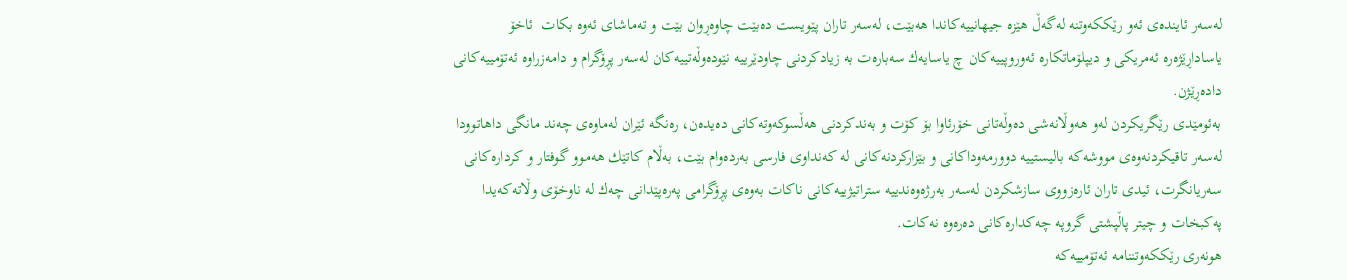له‌سه‌ر ئاینده‌ى ئه‌و رێككه‌وتنه‌ له‌گه‌ڵ هێزه‌ جیهانییه‌كاندا هه‌بێت، له‌سه‌ر تاران پێویست ده‌بێت چاوه‌ڕوان بێت و ته‌ماشاى ئه‌وه‌ بكات  ئاخۆ یاساداڕێژه‌ره‌ ئه‌مریكى و دیپلۆماتكاره‌ ئه‌وروپییه‌كان چ یاسایه‌ك سه‌باره‌ت به‌ زیادكردنى چاودێرییه‌ نێوده‌وڵه‌تییه‌كان له‌سه‌ر پڕۆگرام و دامه‌زراوه‌ ئه‌تۆمییه‌كانى داده‌ڕێژن.
به‌ئومێدى رێگریكردن له‌و هه‌وڵانه‌شى ده‌وڵه‌تانى خۆرئاوا بۆ كۆت و به‌ندكردنى هه‌ڵسوكه‌وته‌كانى ده‌یده‌ن، ره‌نگه‌ ئێران له‌ماوه‌ى چه‌ند مانگى داهاتوودا له‌سه‌ر تاقیكردنه‌وه‌ى مووشه‌كه‌ بالیستییه‌ دوورمه‌وداكانى و بێزاركردنه‌كانى له‌ كه‌نداوى فارسى به‌رده‌وام بێت، به‌ڵام كاتێك هه‌موو گوفتار و كرداره‌كانى سه‌ریانگرت، ئیدى تاران ئاره‌زووى سازشكردن له‌سه‌ر به‌رژه‌وه‌ندییه‌ ستراتیژییه‌كانى ناكات به‌وه‌ى پڕۆگرامى په‌ره‌پێدانى چه‌ك له‌ ناوخۆى وڵاته‌كه‌یدا په‌كبخات و چیتر پاڵپشتى گروپه‌ چه‌كداره‌كانى ده‌ره‌وه‌ نه‌كات.
هونه‌رى رێككه‌وتننامه‌ ئه‌تۆمییه‌كه‌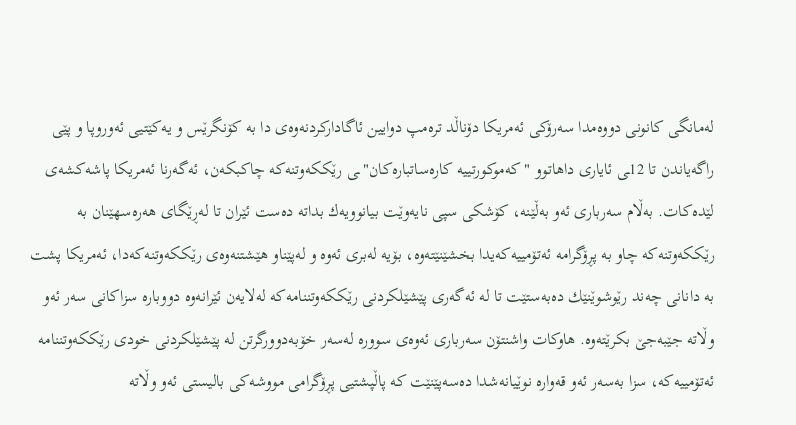له‌مانگى كانونى دووه‌مدا سه‌رۆكى ئه‌مریكا دۆناڵد تره‌مپ دوایین ئاگاداركردنه‌وه‌ى دا به‌ كۆنگرێس و یه‌كێتیى ئه‌وروپا و پێى راگه‌یاندن تا 12ـى ئایارى داهاتوو "كه‌موكورتییه‌ كاره‌ساتباره‌كان"ـى رێككه‌وتنه‌كه‌ چاكبكه‌ن، ئه‌گه‌رنا ئه‌مریكا پاشه‌كشه‌ى لێده‌كات. به‌ڵام سه‌ربارى ئه‌و به‌ڵێنه‌، كۆشكى سپى نایه‌وێت بیانوویه‌ك بداته‌ ده‌ست ئێران تا له‌ڕێگاى هه‌ره‌سهێنان به‌ رێككه‌وتنه‌كه‌ چاو به‌ پڕۆگرامه‌ ئه‌تۆمییه‌كه‌یدا بخشێنێته‌وه‌، بۆیه‌ له‌برى ئه‌وه‌ و له‌پێناو هێشتنه‌وه‌ى رێككه‌وتنه‌كه‌دا، ئه‌مریكا پشت به‌ دانانى چه‌ند رێوشوێنێك ده‌به‌ستێت تا له‌ ئه‌گه‌رى پێشێلكردنى رێككه‌وتننامه‌كه‌ له‌لایه‌ن ئێرانه‌وه‌ دووباره‌ سزاكانى سه‌ر ئه‌و وڵاته‌ جێبه‌جێ بكرێته‌وه‌. هاوكات واشنتۆن سه‌ربارى ئه‌وه‌ى سووره‌ له‌سه‌ر خۆبه‌دوورگرتن له‌ پێشێلكردنى خودى رێككه‌وتننامه‌ ئه‌تۆمییه‌كه‌، سزا به‌سه‌ر ئه‌و قه‌واره‌ نوێیانه‌شدا ده‌سه‌پێنێت كه‌ پاڵپشتیى پڕۆگرامى مووشه‌كى بالیستى ئه‌و وڵاته‌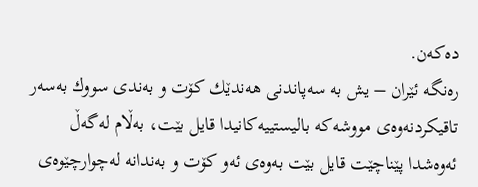ده‌كه‌ن.
ره‌نگه‌ ئێران – یش به‌ سه‌پاندنى هه‌ندێك كۆت و به‌ندى سووك به‌سه‌ر تاقیكردنه‌وه‌ى مووشه‌كه‌ بالیستییه‌كانیدا قایل بێت، به‌ڵام له‌گه‌ڵ ئه‌وه‌شدا پێناچێت قایل بێت به‌وه‌ى ئه‌و كۆت و به‌ندانه‌ له‌چوارچێوه‌ى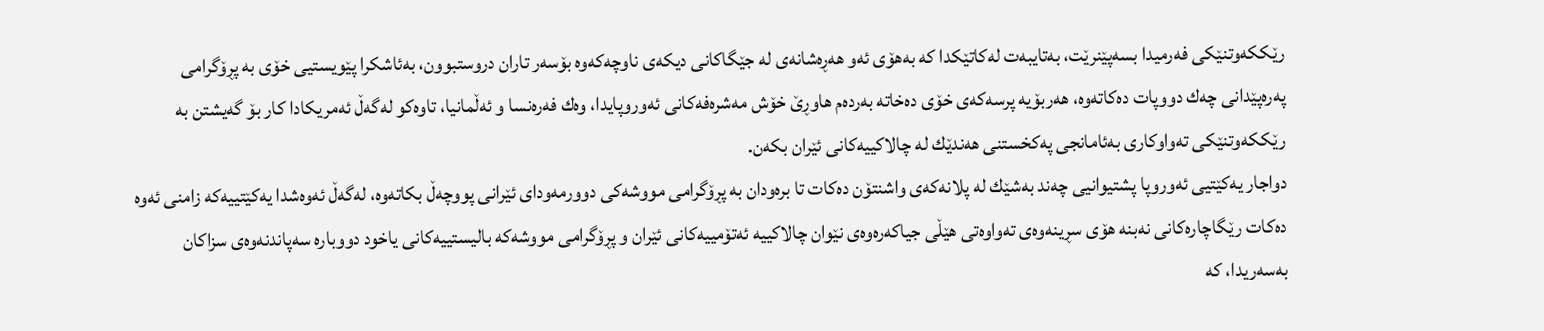رێككه‌وتنێكى فه‌رمیدا بسه‌پێنرێت، به‌تایبه‌ت له‌كاتێكدا كه‌ به‌هۆى ئه‌و هه‌ڕه‌شانه‌ى له‌ جێگاكانى دیكه‌ى ناوچه‌كه‌وه‌ بۆسه‌ر تاران دروستبوون، به‌ئاشكرا پێویستیى خۆى به‌ پڕۆگرامى په‌ره‌پێدانى چه‌ك دووپات ده‌كاته‌وه‌، هه‌ربۆیه‌ پرسه‌كه‌ى خۆى ده‌خاته‌ به‌رده‌م هاوڕێ خۆش مه‌شره‌فه‌كانى ئه‌وروپایدا، وه‌ك فه‌ره‌نسا و ئه‌ڵمانیا، تاوه‌كو له‌گه‌ڵ ئه‌مریكادا كار بۆ گه‌یشتن به‌ رێككه‌وتنێكى ته‌واوكارى به‌ئامانجى په‌كخستنى هه‌ندێك له‌ چالاكییه‌كانى ئێران بكه‌ن.
دواجار یه‌كێتیى ئه‌وروپا پشتیوانیى چه‌ند به‌شێك له‌ پلانه‌كه‌ى واشنتۆن ده‌كات تا بره‌ودان به‌ پڕۆگرامى مووشه‌كى دوورمه‌وداى ئێرانى پووچه‌ڵ بكاته‌وه‌، له‌گه‌ڵ ئه‌وه‌شدا یه‌كێتییه‌كه‌ زامنى ئه‌وه‌ ده‌كات رێگاچاره‌كانى نه‌بنه‌ هۆى سڕینه‌وه‌ى ته‌واوه‌تى هێڵى جیاكه‌ره‌وه‌ى نێوان چالاكییه‌ ئه‌تۆمییه‌كانى ئێران و پڕۆگرامى مووشه‌كه‌ بالیستییه‌كانى یاخود دووباره‌ سه‌پاندنه‌وه‌ى سزاكان به‌سه‌ریدا، كه‌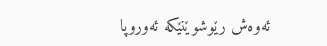ئه‌وه‌ش رێوشوێنێكه‌ ئه‌وروپا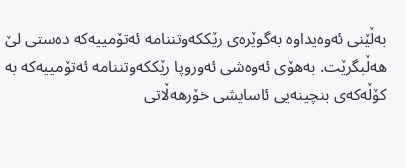به‌ڵێنى ئه‌وه‌یداوه‌ به‌گوێره‌ى رێككه‌وتننامه‌ ئه‌تۆمییه‌كه‌ ده‌ستى لێ هه‌ڵبگرێت. به‌هۆى ئه‌وه‌شى ئه‌وروپا رێككه‌وتننامه‌ ئه‌تۆمییه‌كه‌ به‌ كۆڵه‌كه‌ى بنچینه‌یى ئاسایشى خۆرهه‌ڵاتى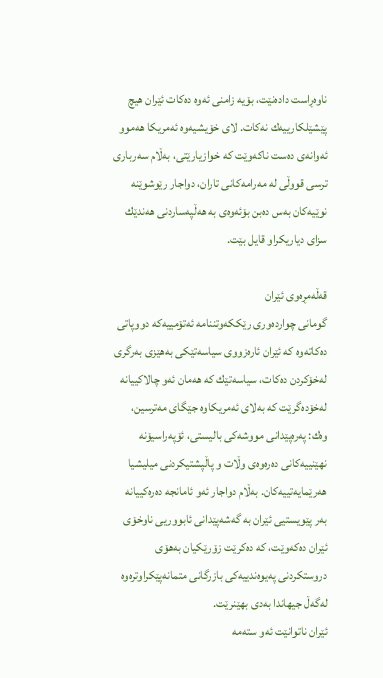ناوه‌ڕاست داده‌نێت، بۆیه‌ زامنى ئه‌وه‌ ده‌كات ئێران هیچ پێشێلكارییه‌ك نه‌كات. لاى خۆیشیه‌وه‌ ئه‌مریكا هه‌موو ئه‌وانه‌ى ده‌ست ناكه‌وێت كه‌ خوازیارێتى، به‌ڵام سه‌ربارى ترسى قووڵى له‌ مه‌رامه‌كانى تاران، دواجار رێوشوێنه‌ نوێیه‌كان به‌س ده‌بن بۆئه‌وه‌ى به‌ هه‌ڵپه‌ساردنى هه‌ندێك سزاى دیاریكراو قایل بێت.

قه‌ڵه‌مڕه‌وى ئێران
گومانى چوارده‌ورى رێككه‌وتننامه‌ ئه‌تۆمییه‌كه‌ دووپاتى ده‌كاته‌وه‌ كه‌ ئێران ئاره‌زووى سیاسه‌تێكى به‌هێزى به‌رگرى له‌خۆكردن ده‌كات، سیاسه‌تێك كه‌ هه‌مان ئه‌و چالاكییانه‌ له‌خۆده‌گرێت كه‌ به‌لاى ئه‌مریكاوه‌ جێگاى مه‌ترسین، وه‌ك: په‌ره‌پێدانى مووشه‌كى بالیستى، ئۆپه‌راسیۆنه‌ نهێنییه‌كانى ده‌ره‌وه‌ى وڵات و پاڵپشتیكردنى میلیشیا هه‌رێمایه‌تییه‌كان. به‌ڵام دواجار ئه‌و ئامانجه‌ ده‌ره‌كییانه‌ به‌ر پێویستیى ئێران به‌ گه‌شه‌پێدانى ئابووریى ناوخۆى ئێران ده‌كه‌وێت، كه‌ ده‌كرێت زۆرێكیان به‌هۆى دروستكردنى په‌یوه‌ندییه‌كى بازرگانى متمانه‌پێكراوتره‌وه‌ له‌گه‌ڵ جیهاندا به‌دى بهێنرێت.
ئێران ناتوانێت ئه‌و سته‌مه‌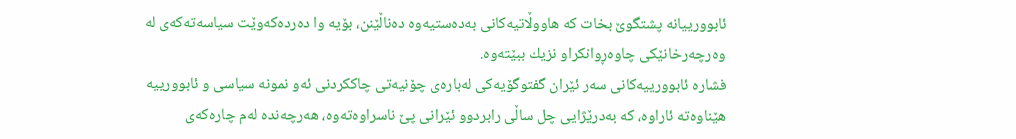ئابوورییانه‌ پشتگوێ بخات كه‌ هاووڵاتیه‌كانى به‌ده‌ستیه‌وه‌ ده‌ناڵێنن، بۆیه‌ وا ده‌رده‌كه‌وێت سیاسه‌ته‌كه‌ى له‌ وه‌رچه‌رخانێكى چاوه‌ڕوانكراو نزیك ببێته‌وه‌.
فشاره‌ ئابوورییه‌كانى سه‌ر ئێران گفتوگۆیه‌كى له‌باره‌ى چۆنیه‌تى چاككردنى ئه‌و نمونه‌ سیاسى و ئابوورییه‌ هێناوه‌ته‌ ئاراوه‌، كه‌ به‌درێژایى چل ساڵى رابردوو ئێرانى پێ ناسراوه‌ته‌وه‌، هه‌رچه‌نده‌ له‌م چاره‌كه‌ى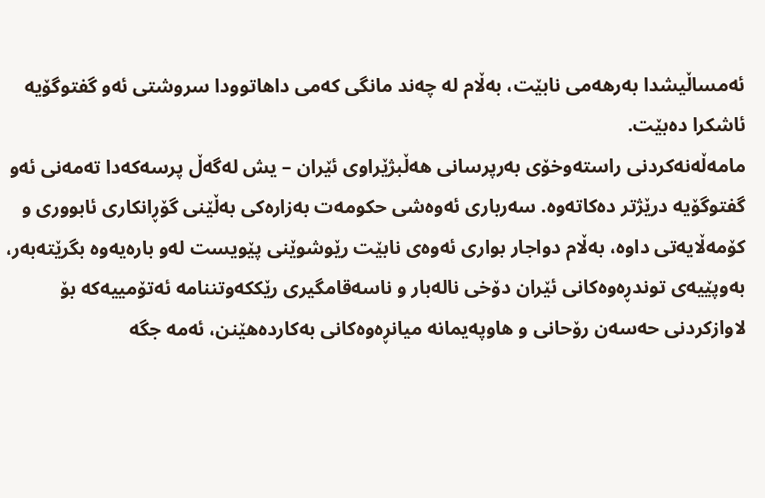ئه‌مساڵیشدا به‌رهه‌مى نابێت، به‌ڵام له‌ چه‌ند مانگى كه‌مى داهاتوودا سروشتى ئه‌و گفتوگۆیه‌ ئاشكرا ده‌بێت.
مامه‌ڵه‌نه‌كردنى راسته‌وخۆى به‌رپرسانى هه‌ڵبژێراوى ئێران – یش له‌گه‌ڵ پرسه‌كه‌دا ته‌مه‌نى ئه‌و گفتوگۆیه‌ درێژتر ده‌كاته‌وه‌. سه‌ربارى ئه‌وه‌شى حكومه‌ت به‌زاره‌كى به‌ڵێنى گۆڕانكارى ئابوورى و كۆمه‌ڵایه‌تى داوه‌، به‌ڵام دواجار بوارى ئه‌وه‌ى نابێت رێوشوێنى پێویست له‌و باره‌یه‌وه‌ بگرێته‌به‌ر، به‌وپێیه‌ى توندڕه‌وه‌كانى ئێران دۆخى ناله‌بار و ناسه‌قامگیرى رێككه‌وتننامه‌ ئه‌تۆمییه‌كه‌ بۆ لاوازكردنى حه‌سه‌ن رۆحانى و هاوپه‌یمانه‌ میانڕه‌وه‌كانى به‌كارده‌هێنن، ئه‌مه‌ جگه‌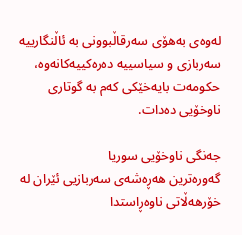له‌وه‌ى به‌هۆى سه‌رقاڵبوونى به‌ ئاڵنگارییه‌ سه‌ربازى و سیاسییه‌ ده‌ره‌كییه‌كانه‌وه‌، حكومه‌ت بایه‌خێكى كه‌م به‌ گوتارى ناوخۆیى ده‌دات.

جه‌نگى ناوخۆیى سوریا
گه‌وره‌ترین هه‌ڕه‌شه‌ى سه‌ربازیى ئێران له‌ خۆرهه‌ڵاتى ناوه‌ڕاستدا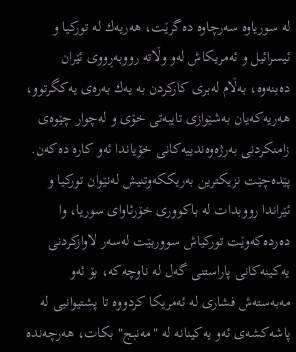له‌ سوریاوه‌ سه‌رچاوه‌ ده‌گرێت، هه‌ریه‌ك له‌ توركیا و ئیسرائیل و ئه‌مریكاش له‌و وڵاته‌ رووبه‌ڕووى ئێران ده‌بنه‌وه‌، به‌ڵام له‌برى كاركردن به‌ یه‌ك به‌ره‌ى یه‌كگرتوو، هه‌ریه‌كه‌یان به‌شێوازى تایبه‌تى خۆى و له‌چوار چێوه‌ى زامنكردنى به‌رژه‌وه‌ندییه‌كانى خۆیاندا ئه‌و كاره‌ ده‌كه‌ن.
پێده‌چێت نزیكترین به‌ریككه‌وتنیش له‌نێوان توركیا و ئێراندا رووبدات له‌ باكوورى خۆرئاواى سوریا، وا ده‌رده‌كه‌وێت توركیاش سووربێت له‌سه‌ر لاوازكردنى یه‌كینه‌كانى پاراستنى گه‌ل له‌ ناوچه‌كه‌، بۆ ئه‌و مه‌به‌سته‌ش فشارى له‌ ئه‌مریكا كردووه‌ تا پشتیوانیى له‌ پاشه‌كشه‌ى ئه‌و یه‌كینانه‌ له‌ "مه‌نبج" بكات، هه‌رچه‌نده‌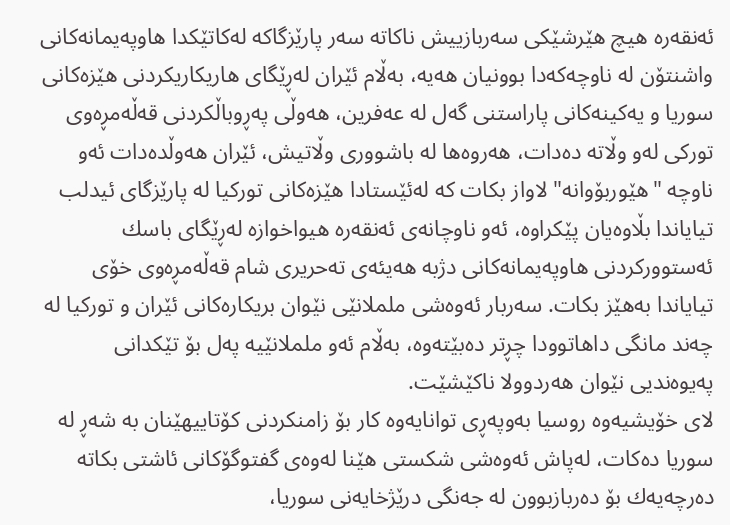ئه‌نقه‌ره‌ هیچ هێرشێكى سه‌ربازییش ناكاته‌ سه‌ر پارێزگاكه‌ له‌كاتێكدا هاوپه‌یمانه‌كانى واشنتۆن له‌ ناوچه‌كه‌دا بوونیان هه‌یه‌، به‌ڵام ئێران له‌ڕێگاى هاریكاریكردنى هێزه‌كانى سوریا و یه‌كینه‌كانى پاراستنى گه‌ل له‌ عه‌فرین، هه‌وڵى په‌ڕوباڵكردنى قه‌ڵه‌مڕه‌وى توركى له‌و وڵاته‌ ده‌دات، هه‌روه‌ها له‌ باشوورى وڵاتیش، ئێران هه‌وڵده‌دات ئه‌و ناوچه‌ "هێوربۆوانه‌" لاواز بكات كه‌ له‌ئێستادا هێزه‌كانى توركیا له‌ پارێزگاى ئیدلب تیایاندا بڵاوه‌یان پێكراوه‌، ئه‌و ناوچانه‌ى ئه‌نقه‌ره‌ هیواخوازه‌ له‌ڕێگاى باسك ئه‌ستووركردنى هاوپه‌یمانه‌كانى دژبه‌ هه‌یئه‌ى ته‌حریرى شام قه‌ڵه‌مڕه‌وى خۆى تیایاندا به‌هێز بكات. سه‌ربار ئه‌وه‌شى ململانێى نێوان بریكاره‌كانى ئێران و توركیا له‌ چه‌ند مانگى داهاتوودا چڕتر ده‌بێته‌وه‌، به‌ڵام ئه‌و ململانێیه‌ په‌ل بۆ تێكدانى په‌یوه‌ندیى نێوان هه‌ردوولا ناكێشێت.
لاى خۆیشیه‌وه‌ روسیا به‌وپه‌ڕى توانایه‌وه‌ كار بۆ زامنكردنى كۆتاییهێنان به‌ شه‌ڕ له‌ سوریا ده‌كات، له‌پاش ئه‌وه‌شى شكستى هێنا له‌وه‌ى گفتوگۆكانى ئاشتى بكاته‌ ده‌رچه‌یه‌ك بۆ ده‌ربازبوون له‌ جه‌نگى درێژخایه‌نى سوریا،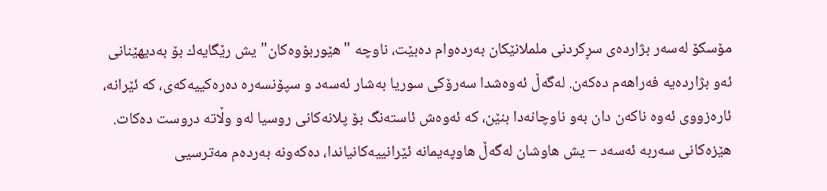مۆسكۆ له‌سه‌ر بژارده‌ى سڕكردنى ململانێكان به‌رده‌وام ده‌بێت، ناوچه‌ "هێوربۆوه‌كان"یش رێگایه‌ك بۆ به‌دیهێنانى ئه‌و بژارده‌یه‌ فه‌راهه‌م ده‌كه‌ن. له‌گه‌ڵ ئه‌وه‌شدا سه‌رۆكى سوریا به‌شار ئه‌سه‌د و سپۆنسه‌ره‌ ده‌ره‌كییه‌كه‌ى، كه‌ ئێرانه‌، ئاره‌زووى ئه‌وه‌ ناكه‌ن دان به‌و ناوچانه‌دا بنێن، كه‌ ئه‌وه‌ش ئاسته‌نگ بۆ پلانه‌كانى روسیا له‌و وڵاته‌ دروست ده‌كات.
هێزه‌كانى سه‌ربه‌ ئه‌سه‌د – یش هاوشان له‌گه‌ڵ هاوپه‌یمانه‌ ئێرانییه‌كانیاندا، ده‌كه‌ونه‌ به‌رده‌م مه‌ترسیى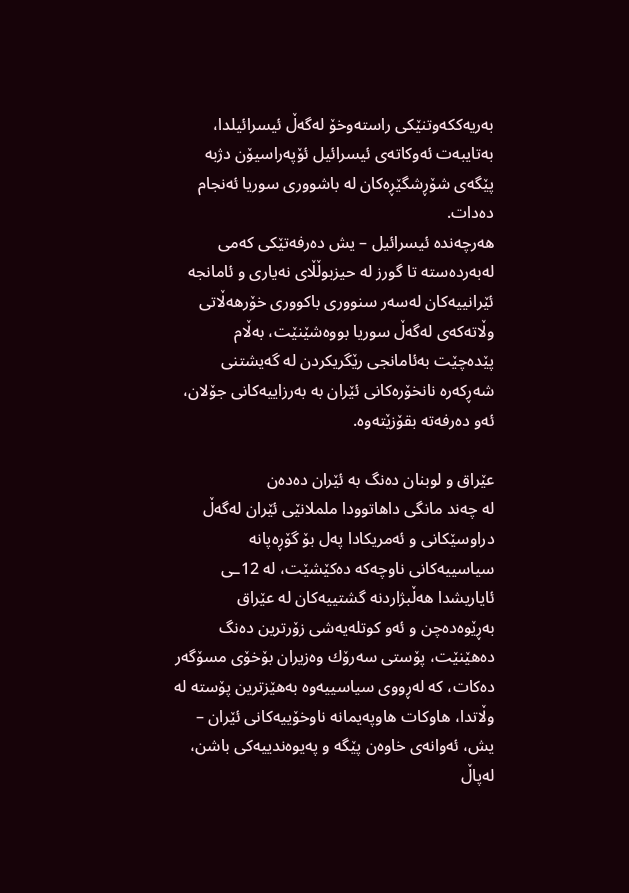به‌ریه‌ككه‌وتنێكى راسته‌وخۆ له‌گه‌ڵ ئیسرائیلدا، به‌تایبه‌ت ئه‌وكاته‌ى ئیسرائیل ئۆپه‌راسیۆن دژبه‌ پێگه‌ى شۆڕشگێڕه‌كان له‌ باشوورى سوریا ئه‌نجام ده‌دات.
هه‌رچه‌نده‌ ئیسرائیل – یش ده‌رفه‌تێكى كه‌مى له‌به‌رده‌سته‌ تا گورز له‌ حیزبوڵڵاى نه‌یارى و ئامانجه‌ ئێرانییه‌كان له‌سه‌ر سنوورى باكوورى خۆرهه‌ڵاتى وڵاته‌كه‌ى له‌گه‌ڵ سوریا بووه‌شێنێت، به‌ڵام پێده‌چێت به‌ئامانجى رێگریكردن له‌ گه‌یشتنى شه‌ڕكه‌ره‌ نانخۆره‌كانى ئێران به‌ به‌رزاییه‌كانى جۆلان، ئه‌و ده‌رفه‌ته‌ بقۆزێته‌وه‌.

عێراق و لوبنان ده‌نگ به‌ ئێران ده‌ده‌ن
له‌ چه‌ند مانگى داهاتوودا ململانێى ئێران له‌گه‌ڵ دراوسێكانى و ئه‌مریكادا په‌ل بۆ گۆڕه‌پانه‌ سیاسییه‌كانى ناوچه‌كه‌ ده‌كێشێت، له‌ 12ـى ئایاریشدا هه‌ڵبژاردنه‌ گشتییه‌كان له‌ عێراق به‌ڕێوه‌ده‌چن و ئه‌و كوتله‌یه‌شى زۆرترین ده‌نگ ده‌هێنێت، پۆستى سه‌رۆك وه‌زیران بۆخۆى مسۆگه‌ر ده‌كات، كه‌ له‌ڕووى سیاسییه‌وه‌ به‌هێزترین پۆسته‌ له‌ وڵاتدا، هاوكات هاوپه‌یمانه‌ ناوخۆییه‌كانى ئێران – یش، ئه‌وانه‌ى خاوه‌ن پێگه‌ و په‌یوه‌ندییه‌كى باشن، له‌پاڵ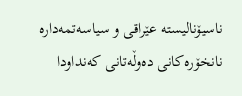ناسیۆنالیسته‌ عێراقى و سیاسه‌تمه‌داره‌ نانخۆره‌كانى ده‌وڵه‌تانى كه‌نداودا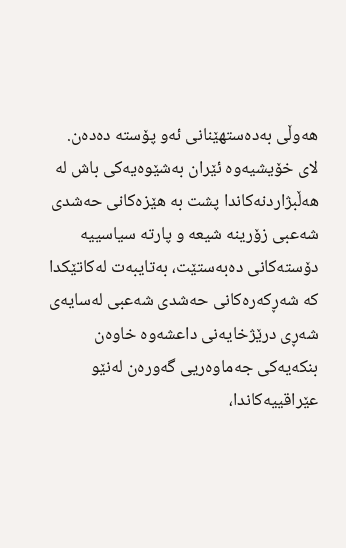هه‌وڵى به‌ده‌ستهێنانى ئه‌و پۆسته‌ ده‌ده‌ن.
لاى خۆیشیه‌وه‌ ئێران به‌شێوه‌یه‌كى باش له‌ هه‌ڵبژاردنه‌كاندا پشت به‌ هێزه‌كانى حه‌شدى شه‌عبى زۆرینه‌ شیعه‌ و پارته‌ سیاسییه‌ دۆسته‌كانى ده‌به‌ستێت، به‌تایبه‌ت له‌كاتێكدا كه‌ شه‌ڕكه‌ره‌كانى حه‌شدى شه‌عبى له‌سایه‌ى شه‌ڕى درێژخایه‌نى داعشه‌وه‌ خاوه‌ن بنكه‌یه‌كى جه‌ماوه‌ریى گه‌وره‌ن له‌نێو عێراقییه‌كاندا،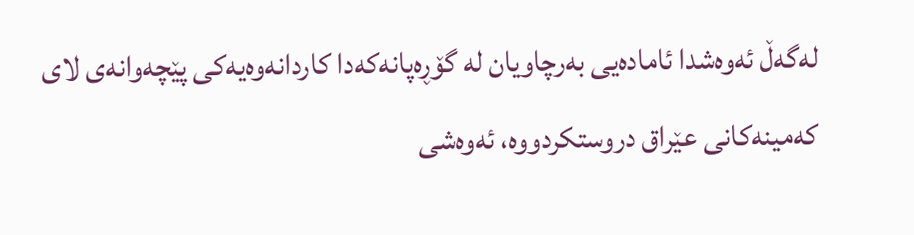له‌گه‌ڵ ئه‌وه‌شدا ئاماده‌یى به‌رچاویان له‌ گۆڕه‌پانه‌كه‌دا كاردانه‌وه‌یه‌كى پێچه‌وانه‌ى لاى كه‌مینه‌كانى عێراق دروستكردووه‌، ئه‌وه‌شى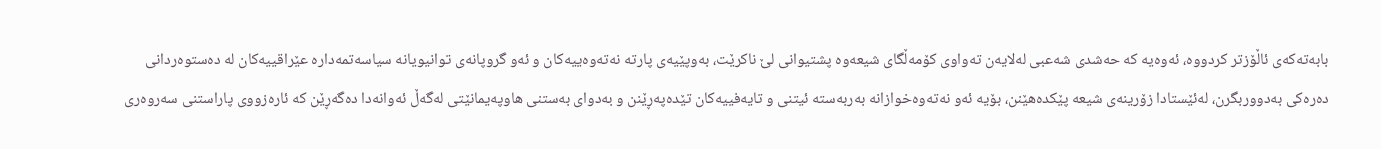بابه‌ته‌كه‌ى ئاڵۆزتر كردووه‌، ئه‌وه‌یه‌ كه‌ حه‌شدى شه‌عبى له‌لایه‌ن ته‌واوى كۆمه‌ڵگاى شیعه‌وه‌ پشتیوانى لێ ناكرێت، به‌وپێیه‌ى پارته‌ نه‌ته‌وه‌ییه‌كان و ئه‌و گروپانه‌ى توانیویانه‌ سیاسه‌تمه‌داره‌ عێراقییه‌كان له‌ ده‌ستوه‌ردانى ده‌ره‌كى به‌دووربگرن، له‌ئێستادا زۆرینه‌ى شیعه‌ پێكده‌هێنن، بۆیه‌ ئه‌و نه‌ته‌وه‌خوازانه‌ به‌ربه‌سته‌ ئیتنى و تایه‌فییه‌كان تێده‌په‌ڕێنن و به‌دواى به‌ستنى هاوپه‌یمانێتى له‌گه‌ڵ ئه‌وانه‌دا ده‌گه‌ڕێن كه‌ ئاره‌زووى پاراستنى سه‌روه‌رى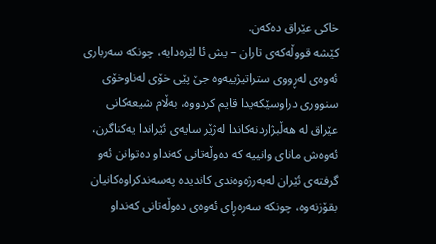خاكى عێراق ده‌كه‌ن.
كێشه‌ قووڵه‌كه‌ى تاران – یش ئا لێره‌دایه‌، چونكه‌ سه‌ربارى ئه‌وه‌ى له‌ڕووى ستراتیژییه‌وه‌ جێ پێى خۆى له‌ناوخۆى سنوورى دراوسێكه‌یدا قایم كردووه‌، به‌ڵام شیعه‌كانى عێراق له‌ هه‌ڵبژاردنه‌كاندا له‌ژێر سایه‌ى ئێراندا یه‌كناگرن، ئه‌وه‌ش ماناى وانییه‌ كه‌ ده‌وڵه‌تانى كه‌نداو ده‌توانن ئه‌و گرفته‌ى ئێران له‌به‌رژه‌وه‌ندى كاندیده‌ په‌سه‌ندكراوه‌كانیان بقۆزنه‌وه‌، چونكه‌ سه‌ره‌ڕاى ئه‌وه‌ى ده‌وڵه‌تانى كه‌نداو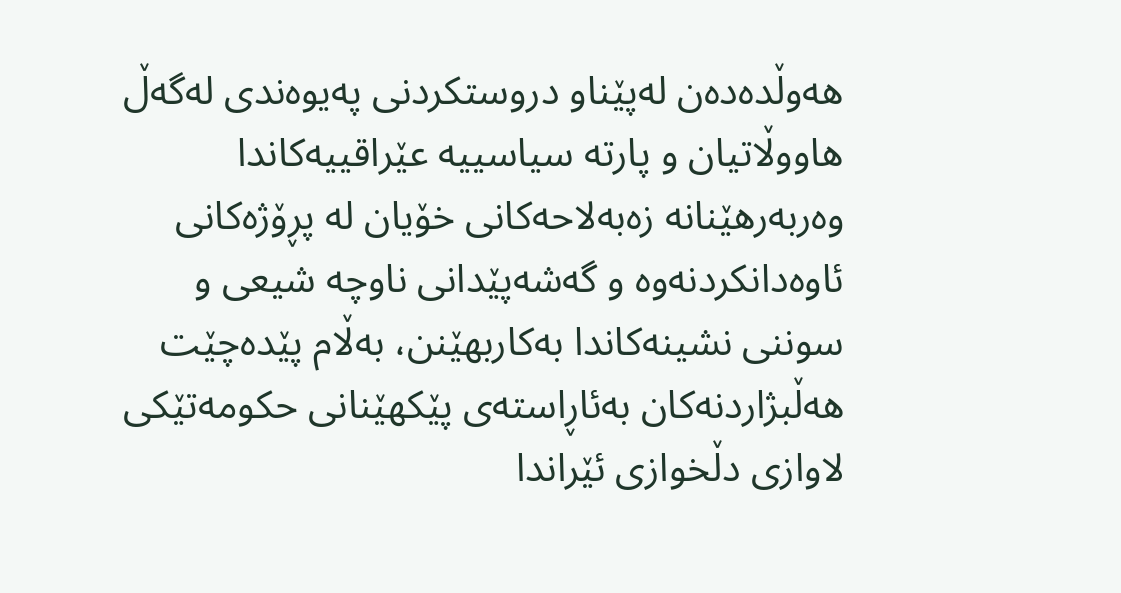هه‌وڵده‌ده‌ن له‌پێناو دروستكردنى په‌یوه‌ندى له‌گه‌ڵ هاووڵاتیان و پارته‌ سیاسییه‌ عێراقییه‌كاندا وه‌ربه‌رهێنانه‌ زه‌به‌لاحه‌كانى خۆیان له‌ پڕۆژه‌كانى ئاوه‌دانكردنه‌وه‌ و گه‌شه‌پێدانى ناوچه‌ شیعى و سوننى نشینه‌كاندا به‌كاربهێنن، به‌ڵام پێده‌چێت هه‌ڵبژاردنه‌كان به‌ئاڕاسته‌ى پێكهێنانى حكومه‌تێكى لاوازى دڵخوازى ئێراندا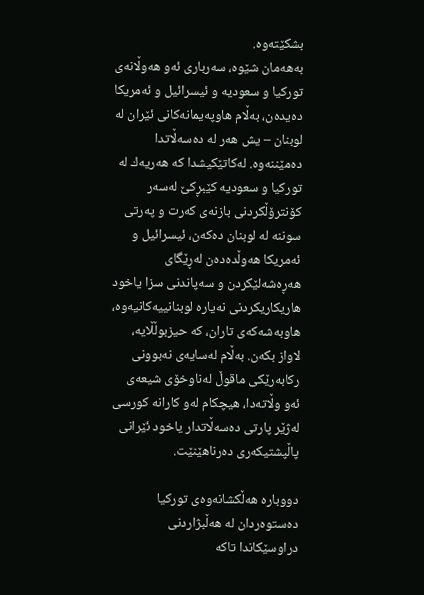بشكێته‌وه‌.
به‌هه‌مان شێوه‌، سه‌ربارى ئه‌و هه‌وڵانه‌ى توركیا و سعودیه‌ و ئیسرائیل و ئه‌مریكا ده‌یده‌ن، به‌ڵام هاوپه‌یمانه‌كانى ئێران له‌ لوبنان – یش هه‌ر له‌ ده‌سه‌ڵاتدا ده‌مێننه‌وه‌. له‌كاتێكیشدا كه‌ هه‌ریه‌ك له‌ توركیا و سعودیه‌ كێبڕكێ له‌سه‌ر كۆنترۆڵكردنى بازنه‌ى كه‌رت و په‌رتى سوننه‌ له‌ لوبنان ده‌كه‌ن، ئیسرائیل و ئه‌مریكا هه‌وڵده‌ده‌ن له‌ڕێگاى هه‌ڕه‌شه‌لێكردن و سه‌پاندنى سزا یاخود هاریكاریكردنى نه‌یاره‌ لوبنانییه‌كانیه‌وه‌، هاوبه‌شه‌كه‌ى تاران، كه‌ حیزبوڵڵایه‌، لاواز بكه‌ن. به‌ڵام له‌سایه‌ى نه‌بوونى ركابه‌رێكى ماقوڵ له‌ناوخۆى شیعه‌ى ئه‌و وڵاته‌دا، هیچكام له‌و كارانه‌ كورسى له‌ژێر پارتى ده‌سه‌ڵاتدار یاخود ئێرانى پاڵپشتیكه‌رى ده‌رناهێنێت.

دووباره‌ هه‌ڵكشانه‌وه‌ى توركیا
ده‌ستوه‌ردان له‌ هه‌ڵبژاردنى دراوسێكاندا تاكه‌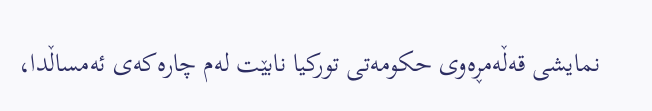نمایشى قه‌ڵه‌مڕه‌وى حكومه‌تى توركیا نابێت له‌م چاره‌كه‌ى ئه‌مساڵدا،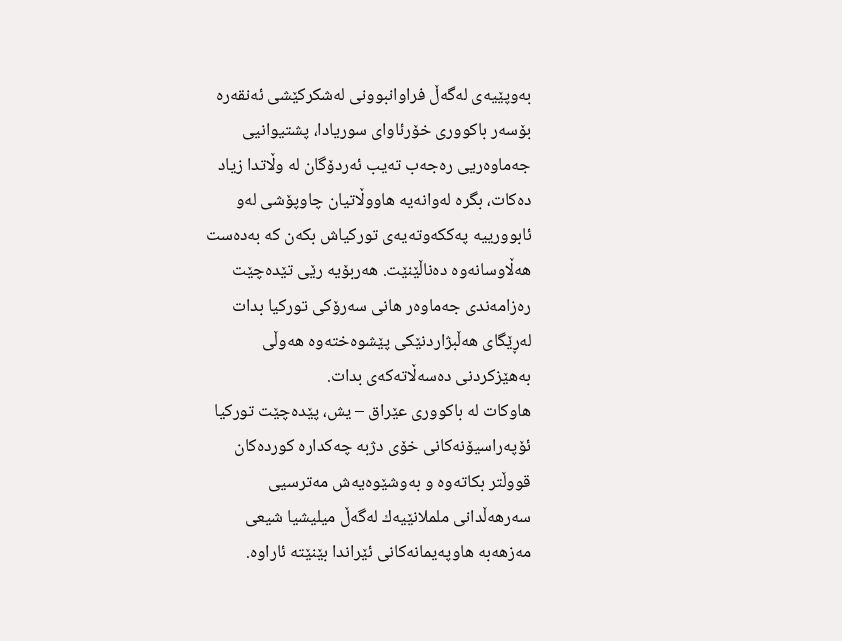به‌وپێیه‌ى له‌گه‌ڵ فراوانبوونى له‌شكركێشى ئه‌نقه‌ره‌ بۆسه‌ر باكوورى خۆرئاواى سوریادا، پشتیوانیى جه‌ماوه‌ریى ره‌جه‌ب ته‌یب ئه‌ردۆگان له‌ وڵاتدا زیاد ده‌كات، بگره‌ له‌وانه‌یه‌ هاووڵاتیان چاوپۆشى له‌و ئابوورییه‌ په‌ككه‌وته‌یه‌ى توركیاش بكه‌ن كه‌ به‌ده‌ست هه‌ڵاوسانه‌وه‌ ده‌ناڵێنێت. هه‌ربۆیه‌ رێى تێده‌چێت ره‌زامه‌ندى جه‌ماوه‌ر هانى سه‌رۆكى توركیا بدات له‌ڕێگاى هه‌ڵبژاردنێكى پێشوه‌خته‌وه‌ هه‌وڵى به‌هێزكردنى ده‌سه‌ڵاته‌كه‌ى بدات.
هاوكات له‌ باكوورى عێراق – یش، پێده‌چێت توركیا ئۆپه‌راسیۆنه‌كانى خۆى دژبه‌ چه‌كداره‌ كورده‌كان قووڵتر بكاته‌وه‌ و به‌وشێوه‌یه‌ش مه‌ترسیى سه‌رهه‌ڵدانى ململانێیه‌ك له‌گه‌ڵ میلیشیا شیعى مه‌زهه‌به‌ هاوپه‌یمانه‌كانى ئێراندا بێنێته‌ ئاراوه‌.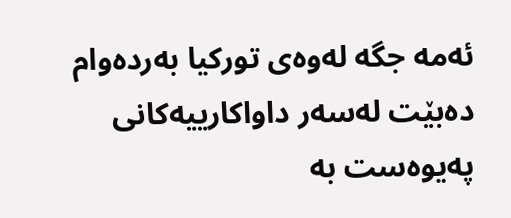ئه‌مه‌ جگه‌ له‌وه‌ى توركیا به‌رده‌وام ده‌بێت له‌سه‌ر داواكارییه‌كانى په‌یوه‌ست به‌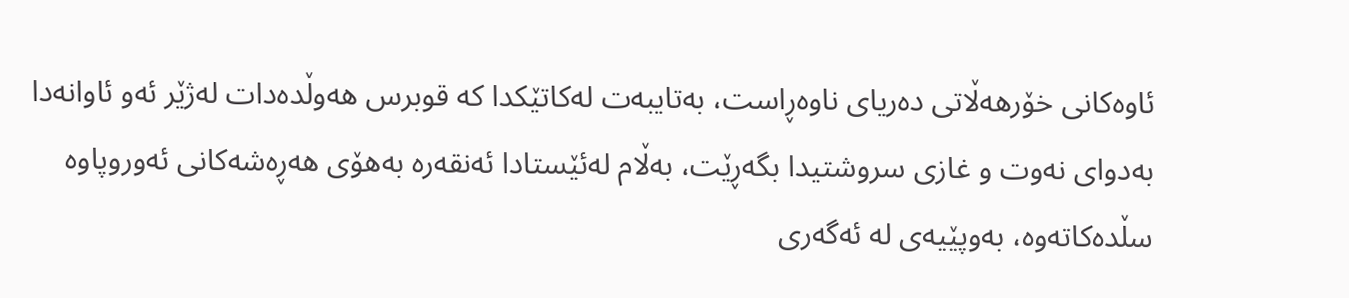ئاوه‌كانى خۆرهه‌ڵاتى ده‌ریاى ناوه‌ڕاست، به‌تایبه‌ت له‌كاتێكدا كه‌ قوبرس هه‌وڵده‌دات له‌ژێر ئه‌و ئاوانه‌دا به‌دواى نه‌وت و غازى سروشتیدا بگه‌ڕێت، به‌ڵام له‌ئێستادا ئه‌نقه‌ره‌ به‌هۆى هه‌ڕه‌شه‌كانى ئه‌وروپاوه‌ سڵده‌كاته‌وه‌، به‌وپێیه‌ى له‌ ئه‌گه‌رى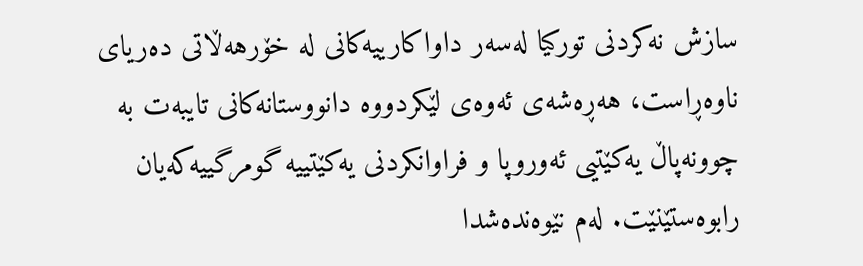سازش نه‌كردنى توركیا له‌سه‌ر داواكارییه‌كانى له‌ خۆرهه‌ڵاتى ده‌ریاى ناوه‌ڕاست، هه‌ڕه‌شه‌ى ئه‌وه‌ى لێكردووه‌ دانووستانه‌كانى تایبه‌ت به‌ چوونه‌پاڵ یه‌كێتیى ئه‌وروپا و فراوانكردنى یه‌كێتییه‌ گومرگییه‌كه‌یان رابوه‌ستێنێت. له‌م نێوه‌نده‌شدا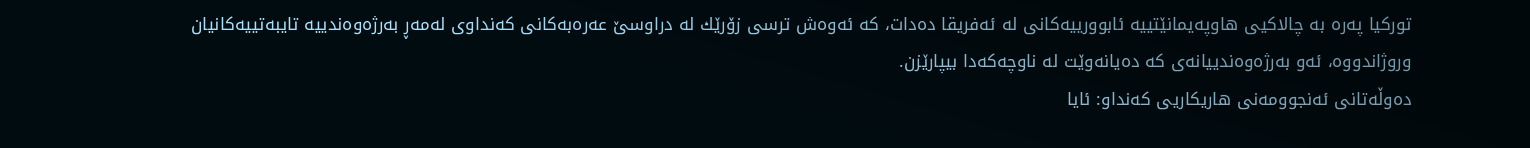توركیا په‌ره‌ به‌ چالاكیى هاوپه‌یمانێتییه‌ ئابوورییه‌كانى له‌ ئه‌فریقا ده‌دات، كه‌ ئه‌وه‌ش ترسى زۆرێك له‌ دراوسێ عه‌ره‌به‌كانى كه‌نداوى له‌مه‌ڕ به‌رژه‌وه‌ندییه‌ تایبه‌تییه‌كانیان وروژاندووه‌، ئه‌و به‌رژه‌وه‌ندییانه‌ى كه‌ ده‌یانه‌وێت له‌ ناوچه‌كه‌دا بیپارێزن.
ده‌وڵه‌تانى ئه‌نجوومه‌نى هاریكاریى كه‌نداو: ئایا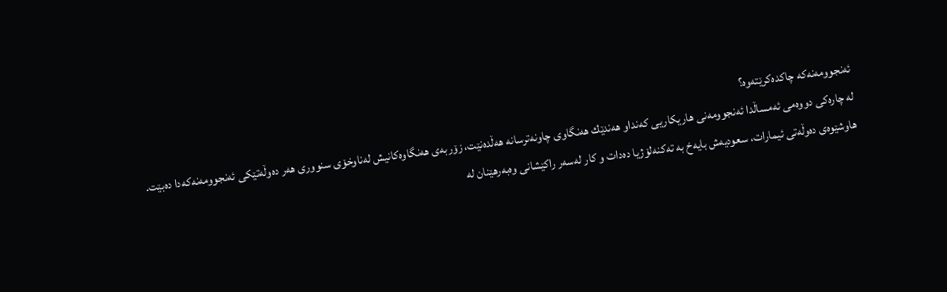ئه‌نجوومه‌نه‌كه‌ چاكده‌كرێته‌وه‌؟
له‌ چاره‌كى دووه‌مى ئه‌مساڵدا ئه‌نجوومه‌نى هاریكاریى كه‌نداو هه‌ندێك هه‌نگاوى چاونه‌ترسانه‌ هه‌ڵده‌نێت، زۆربه‌ى هه‌نگاوه‌كانیش له‌ناوخۆى سنوورى هه‌ر ده‌وڵه‌تێكى ئه‌نجوومه‌نه‌كه‌دا ده‌بێت.
هاوشێوه‌ى ده‌وڵه‌تى ئیمارات، سعودیه‌ش بایه‌خ به‌ ته‌كنه‌لۆژیا ده‌دات و كار له‌سه‌ر راكێشانى وه‌به‌رهێنان له‌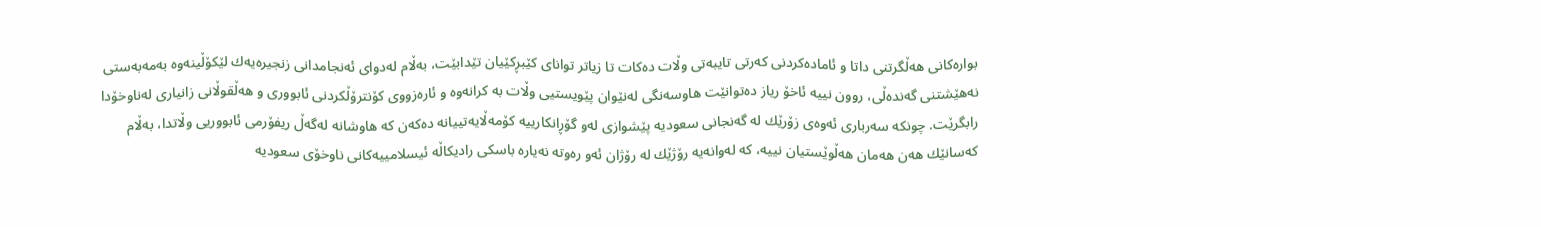بواره‌كانى هه‌ڵگرتنى داتا و ئاماده‌كردنى كه‌رتى تایبه‌تى وڵات ده‌كات تا زیاتر تواناى كێبڕكێیان تێدابێت، به‌ڵام له‌دواى ئه‌نجامدانى زنجیره‌یه‌ك لێكۆڵینه‌وه‌ به‌مه‌به‌ستى نه‌هێشتنى گه‌نده‌ڵى، روون نییه‌ ئاخۆ ریاز ده‌توانێت هاوسه‌نگى له‌نێوان پێویستیى وڵات به‌ كرانه‌وه‌ و ئاره‌زووى كۆنترۆڵكردنى ئابوورى و هه‌ڵقوڵانى زانیارى له‌ناوخۆدا رابگرێت. چونكه‌ سه‌ربارى ئه‌وه‌ى زۆرێك له‌ گه‌نجانى سعودیه‌ پێشوازى له‌و گۆڕانكارییه‌ كۆمه‌ڵایه‌تییانه‌ ده‌كه‌ن كه‌ هاوشانه‌ له‌گه‌ڵ ریفۆرمى ئابووریى وڵاتدا، به‌ڵام كه‌سانێك هه‌ن هه‌مان هه‌ڵوێستیان نییه‌، كه‌ له‌وانه‌یه‌ رۆژێك له‌ رۆژان ئه‌و ره‌وته‌ نه‌یاره‌ باسكى رادیكاڵه‌ ئیسلامییه‌كانى ناوخۆى سعودیه‌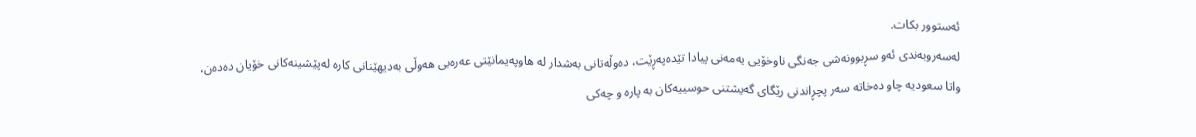ئه‌ستوور بكات.
له‌سه‌روبه‌ندى ئه‌و سڕبوونه‌شى جه‌نگى ناوخۆیى یه‌مه‌نى پیادا تێده‌په‌ڕێت، ده‌وڵه‌تانى به‌شدار له‌ هاوپه‌یمانێتى عه‌ره‌بى هه‌وڵى به‌دیهێنانى كاره‌ له‌پێشینه‌كانى خۆیان ده‌ده‌ن، واتا سعودیه‌ چاو ده‌خاته‌ سه‌ر پچڕاندنى رێگاى گه‌یشتنى حوسییه‌كان به‌ پاره‌ و چه‌كى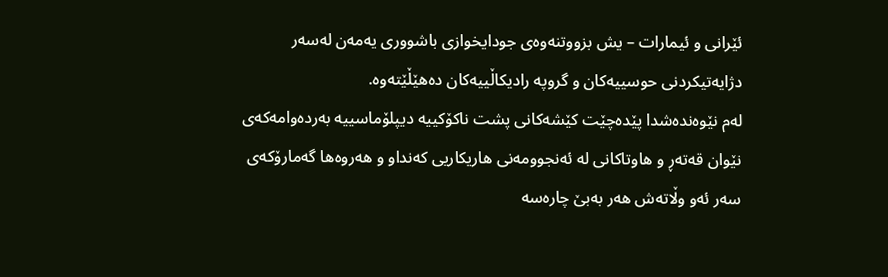ئێرانى و ئیمارات – یش بزووتنه‌وه‌ى جودایخوازى باشوورى یه‌مه‌ن له‌سه‌ر دژایه‌تیكردنى حوسییه‌كان و گروپه‌ رادیكاڵییه‌كان ده‌هێڵێته‌وه‌.
له‌م نێوه‌نده‌شدا پێده‌چێت كێشه‌كانى پشت ناكۆكییه‌ دیپلۆماسییه‌ به‌رده‌وامه‌كه‌ى نێوان قه‌ته‌ڕ و هاوتاكانى له‌ ئه‌نجوومه‌نى هاریكاریى كه‌نداو و هه‌روه‌ها گه‌مارۆكه‌ى سه‌ر ئه‌و وڵاته‌ش هه‌ر به‌بێ چاره‌سه‌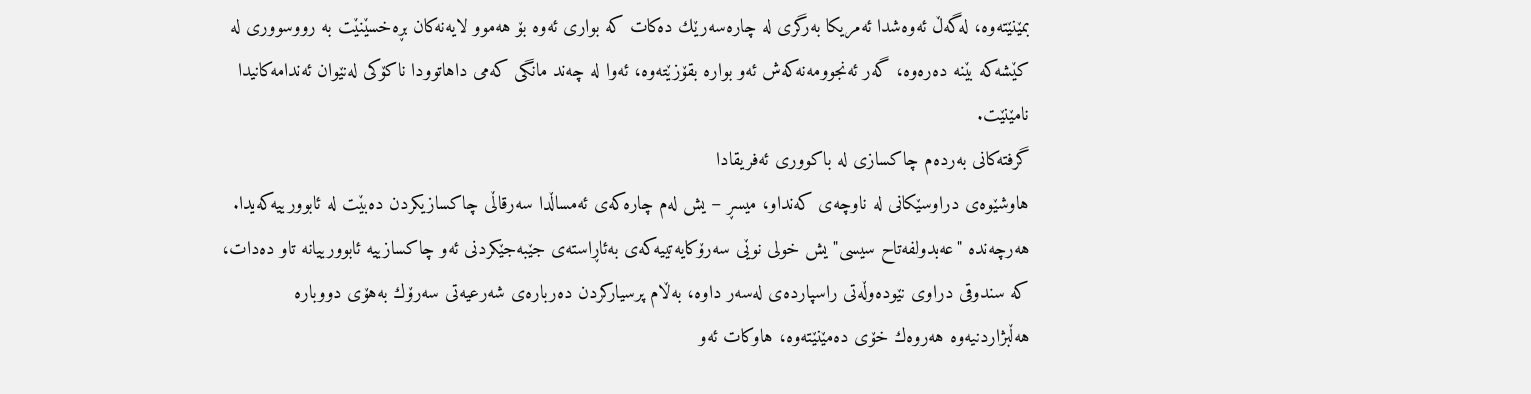بمێنێته‌وه‌، له‌گه‌ڵ ئه‌وه‌شدا ئه‌مریكا به‌رگرى له‌ چاره‌سه‌رێك ده‌كات كه‌ بوارى ئه‌وه‌ بۆ هه‌موو لایه‌نه‌كان بڕه‌خسێنێت به‌ رووسوورى له‌ كێشه‌كه‌ بێنه‌ ده‌ره‌وه‌، گه‌ر ئه‌نجوومه‌نه‌كه‌ش ئه‌و بواره‌ بقۆزێته‌وه‌، ئه‌وا له‌ چه‌ند مانگى كه‌مى داهاتوودا ناكۆكى له‌نێوان ئه‌ندامه‌كانیدا نامێنێت.
گرفته‌كانى به‌رده‌م چاكسازى له‌ باكوورى ئه‌فریقادا
هاوشێوه‌ى دراوسێكانى له‌ ناوچه‌ى كه‌نداو، میسڕ – یش له‌م چاره‌كه‌ى ئه‌مساڵدا سه‌رقاڵى چاكسازیكردن ده‌بێت له‌ ئابوورییه‌كه‌یدا.
هه‌رچه‌نده‌ "عه‌بدولفه‌تاح سیسى"یش خولى نوێى سه‌رۆكایه‌تییه‌كه‌ى به‌ئاڕاسته‌ى جێبه‌جێكردنى ئه‌و چاكسازییه‌ ئابوورییانه‌ تاو ده‌دات، كه‌ سندوقى دراوى نێوده‌وڵه‌تى راسپارده‌ى له‌سه‌ر داوه‌، به‌ڵام پرسیاركردن ده‌رباره‌ى شه‌رعیه‌تى سه‌رۆك به‌هۆى دووباره‌ هه‌ڵبژاردنیه‌وه‌ هه‌روه‌ك خۆى ده‌مێنێته‌وه‌، هاوكات ئه‌و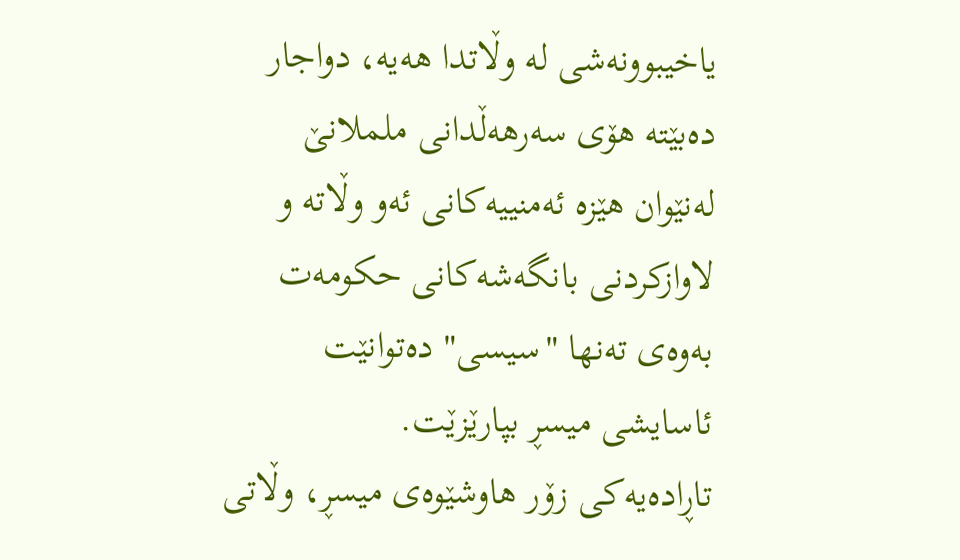یاخیبوونه‌شى له‌ وڵاتدا هه‌یه‌، دواجار ده‌بێته‌ هۆى سه‌رهه‌ڵدانى ململانێ له‌نێوان هێزه‌ ئه‌منییه‌كانى ئه‌و وڵاته‌ و لاوازكردنى بانگه‌شه‌كانى حكومه‌ت به‌وه‌ى ته‌نها "سیسى" ده‌توانێت ئاسایشى میسڕ بپارێزێت.
تاڕاده‌یه‌كى زۆر هاوشێوه‌ى میسڕ، وڵاتى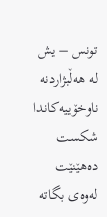تونس – یش له‌ هه‌ڵبژاردنه‌ ناوخۆییه‌كاندا شكست ده‌هێنێت له‌وه‌ى بگاته‌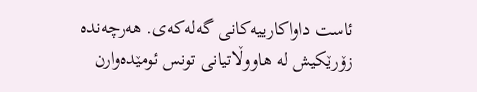ئاست داواكارییه‌كانى گه‌له‌كه‌ى. هه‌رچه‌نده‌ زۆرێكیش له‌ هاووڵاتیانى تونس ئومێده‌وارن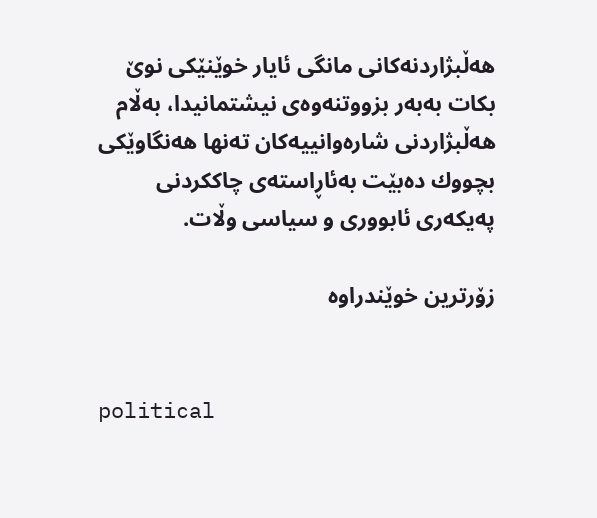هه‌ڵبژاردنه‌كانى مانگى ئایار خوێنێكى نوێ بكات به‌به‌ر بزووتنه‌وه‌ى نیشتمانیدا، به‌ڵام هه‌ڵبژاردنى شاره‌وانییه‌كان ته‌نها هه‌نگاوێكى بچووك ده‌بێت به‌ئاڕاسته‌ى چاككردنى په‌یكه‌رى ئابوورى و سیاسى وڵات.

زۆرترین خوێندراوە


political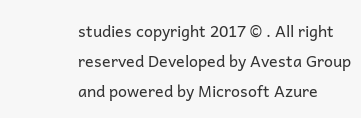studies copyright 2017 © . All right reserved Developed by Avesta Group and powered by Microsoft Azure